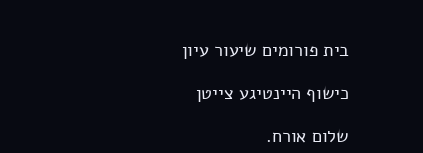בית פורומים שיעור עיון

כישוף היינטיגע צייטן

שלום אורח.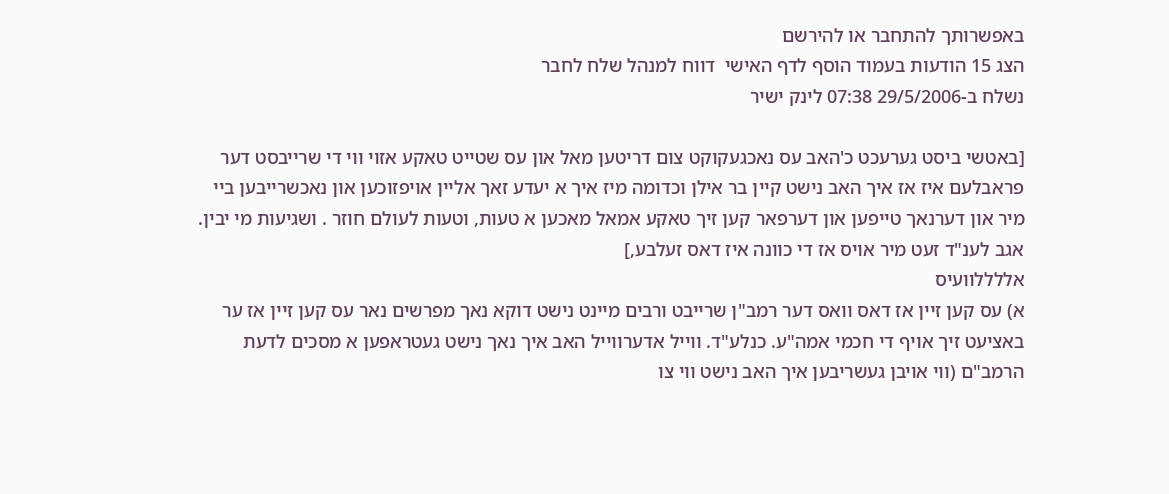באפשרותך להתחבר או להירשם
הצג 15 הודעות בעמוד הוסף לדף האישי  דווח למנהל שלח לחבר
נשלח ב-29/5/2006 07:38 לינק ישיר

[באטשי ביסט גערעכט כ'האב עס נאכגעקוקט צום דריטען מאל און עס שטייט טאקע אזוי ווי די שרייבסט דער פראבלעם איז אז איך האב נישט קיין בר אילן וכדומה מיז איך א יעדע זאך אליין אויפזוכען און נאכשרייבען ביי מיר און דערנאך טייפען און דערפאר קען זיך טאקע אמאל מאכען א טעות, וטעות לעולם חוזר . ושגיעות מי יבין.
אגב לענ"ד זעט מיר אויס אז די כוונה איז דאס זעלבע,]
אללללוועיס
א) עס קען זיין אז דאס וואס דער רמב"ן שרייבט ורבים מיינט נישט דוקא נאך מפרשים נאר עס קען זיין אז ער באציעט זיך אויף די חכמי אמה"ע. כנלע"ד. ווייל אדערווייל האב איך נאך נישט געטראפען א מסכים לדעת הרמב"ם (ווי אויבן געשריבען איך האב נישט ווי צו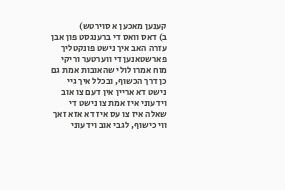קענען מאכען א סוירטש)
ב) דאס וואס די ברענגסט פון אבן עזרה האב איך נישט פונקטליך פארשטאנען די ווערטער וריקי מוח אמרו לולי שהאובות אמת גם כן דרך הכשוף, ובכלל איך גיי נישט דא אריין אין דעם צו אוב וידעוני איז אמת צו נישט די שאלה איז צו עס איז דא אזא זאך ווי כישוף, לגבי אוב וידעוני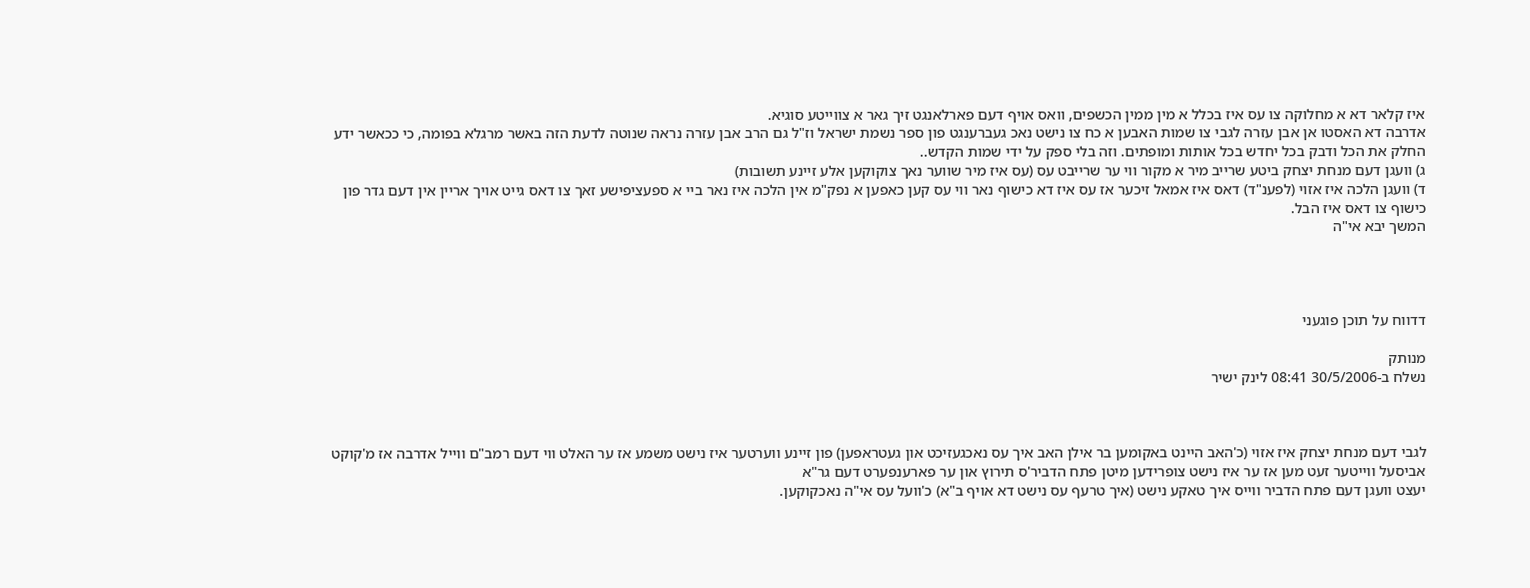איז קלאר דא א מחלוקה צו עס איז בכלל א מין ממין הכשפים, וואס אויף דעם פארלאנגט זיך גאר א צווייטע סוגיא.
אדרבה דא האסטו אן אבן עזרה לגבי צו שמות האבען א כח צו נישט נאכ געברענגט פון ספר נשמת ישראל וז"ל גם הרב אבן עזרה נראה שנוטה לדעת הזה באשר מרגלא בפומה, כי ככאשר ידע החלק את הכל ודבק בכל יחדש בכל אותות ומופתים. וזה בלי ספק על ידי שמות הקדש..
ג) וועגן דעם מנחת יצחק ביטע שרייב מיר א מקור ווי ער שרייבט עס (עס איז מיר שווער נאך צוקוקען אלע זיינע תשובות)
ד) וועגן הלכה איז אזוי (לפענ"ד) דאס איז אמאל זיכער אז עס איז דא כישוף נאר ווי עס קען כאפען א נפק"מ אין הלכה איז נאר ביי א ספעציפישע זאך צו דאס גייט אויך אריין אין דעם גדר פון כישוף צו דאס איז הבל.
המשך יבא אי"ה




דדווח על תוכן פוגעני

מנותק
נשלח ב-30/5/2006 08:41 לינק ישיר



לגבי דעם מנחת יצחק איז אזוי (כ'האב היינט באקומען בר אילן האב איך עס נאכגעזיכט און געטראפען) פון זיינע ווערטער איז נישט משמע אז ער האלט ווי דעם רמב"ם ווייל אדרבה אז מ'קוקט אביסעל ווייטער זעט מען אז ער איז נישט צופרידען מיטן פתח הדביר'ס תירוץ און ער פארענפערט דעם גר"א
יעצט וועגן דעם פתח הדביר ווייס איך טאקע נישט (איך טרעף עס נישט דא אויף ב"א) כ'וועל עס אי"ה נאכקוקען.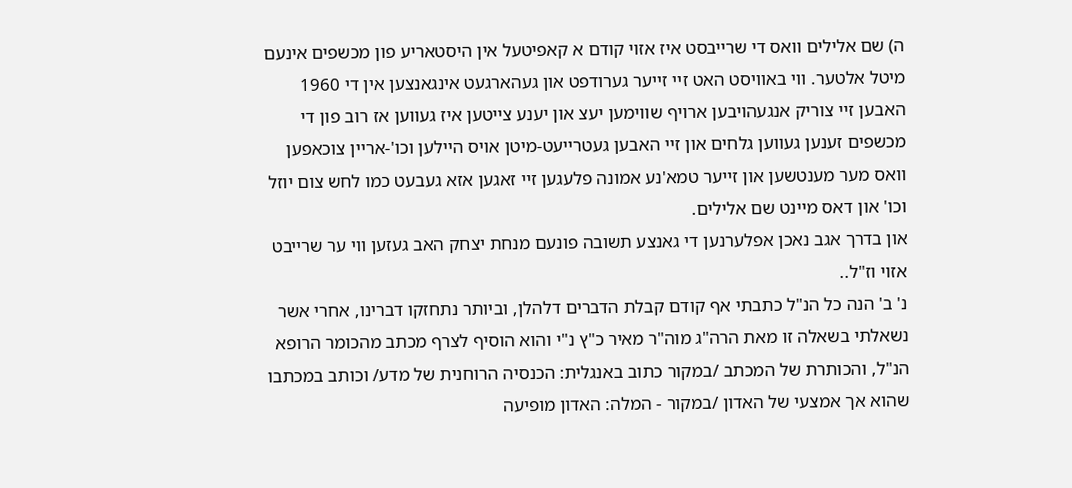ה) שם אלילים וואס די שרייבסט איז אזוי קודם א קאפיטעל אין היסטאריע פון מכשפים אינעם מיטל אלטער. ווי באוויסט האט זיי זייער גערודפט און געהארגעט אינגאנצען אין די 1960 האבען זיי צוריק אנגעהויבען ארויף שווימען יעצ און יענע צייטען איז געווען אז רוב פון די מכשפים זענען געווען גלחים און זיי האבען געטרייעט-מיטן אויס היילען וכו'-אריין צוכאפען וואס מער מענטשען און זייער טמא'נע אמונה פלעגען זיי זאגען אזא געבעט כמו לחש צום יוזל וכו' און דאס מיינט שם אלילים.
און בדרך אגב נאכן אפלערנען די גאנצע תשובה פונעם מנחת יצחק האב געזען ווי ער שרייבט אזוי וז"ל..
נ' ב' הנה כל הנ"ל כתבתי אף קודם קבלת הדברים דלהלן, וביותר נתחזקו דברינו, אחרי אשר נשאלתי בשאלה זו מאת הרה"ג מוה"ר מאיר כ"ץ נ"י והוא הוסיף לצרף מכתב מהכומר הרופא הנ"ל, והכותרת של המכתב /במקור כתוב באנגלית: הכנסיה הרוחנית של מדע/ וכותב במכתבו שהוא אך אמצעי של האדון /במקור - המלה: האדון מופיעה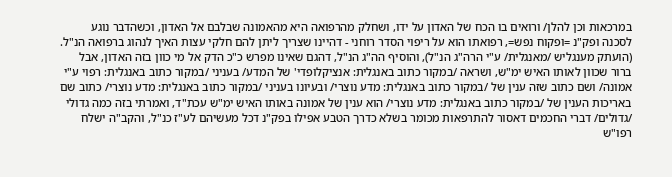במרכאות וכן להלן/ ורואים בו הכח של האדון על ידו, ושחלק מהרפואה היא מהאמונה שבלבם אל האדון, וכשהדבר נוגע לסכנה ופק"נ =ופקוח נפש=, רפואתו הוא על ריפוי הסדר רוחני - דהיינו שצריך ליתן להם חלקי עצות האיך לנהוג ברפואה הנ"ל. (הועתק מענגליש /מאנגלית/ ע"י הרה"ג הנ"ל), והוסיף הה"ג הנ"ל, דהגם שאינו מפרש כ"כ הדק אל מי כוון בזה האדון, אבל ברור שכוון לאותו האיש ימ"ש, ושראה /במקור כתוב באנגלית: אנציקלופדי' של המדע/ בעניני /במקור כתוב באנגלית: רפוי ע"י אמונה/ ושם כתוב שזה ענין של /במקור כתוב באנגלית: מדע נוצרי/ ובעיונו בעניני /במקור כתוב באנגלית: מדע נוצרי/ כתוב שם באריכות הענין של /במקור כתוב באנגלית: מדע נוצרי/ הוא ענין של אמונה באותו האיש ימ"ש עכת"ד, ואמרתי בזה כמה גדולי /גדולים/ דברי החכמים דאסור להתרפאות מכומר בשלא כדרך הטבע אפילו בפק"נ דכל מעשיהם לע"ז כנ"ל, והקב"ה ישלח רפו"ש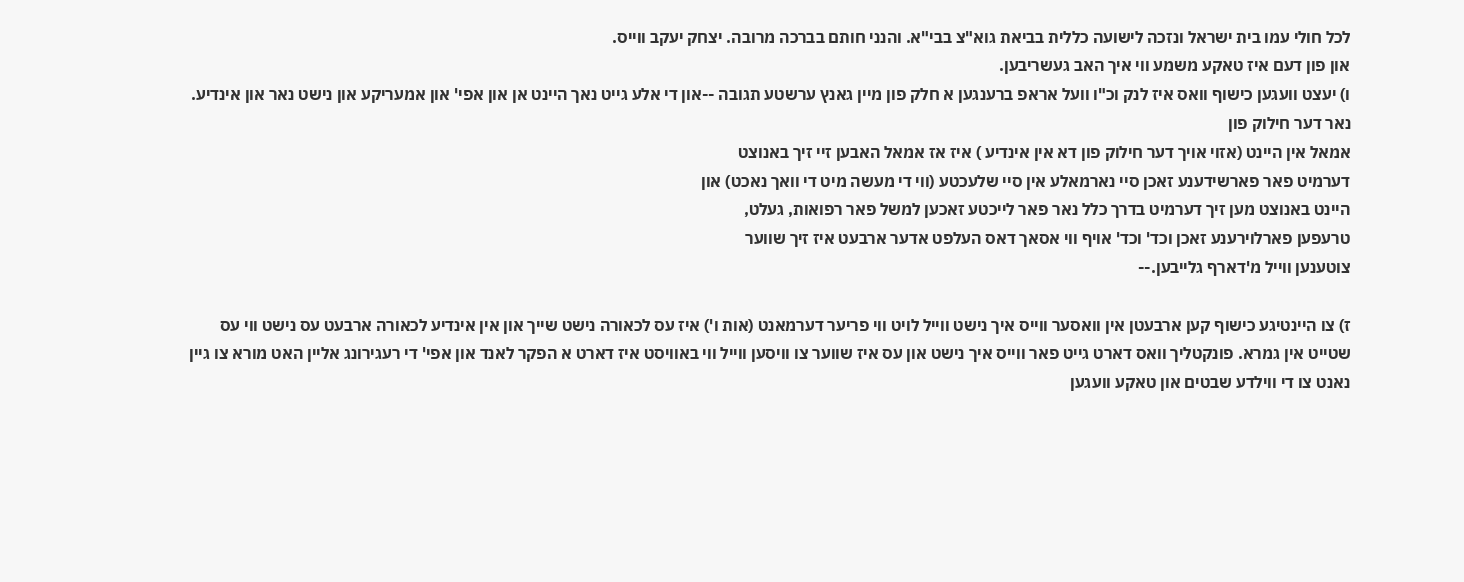לכל חולי עמו בית ישראל ונזכה לישועה כללית בביאת גוא"צ בבי"א. והנני חותם בברכה מרובה. יצחק יעקב ווייס.
און פון דעם איז טאקע משמע ווי איך האב געשריבען.
ו) יעצט וועגען כישוף וואס איז לנק וכ"ו וועל אראפ ברענגען א חלק פון מיין גאנץ ערשטע תגובה --און די אלע גייט נאך היינט אן און אפי' און אמעריקע און נישט נאר און אינדיע. נאר דער חילוק פון
אמאל אין היינט (אזוי אויך דער חילוק פון דא אין אינדיע ) איז אז אמאל האבען זיי זיך באנוצט
דערמיט פאר פארשידענע זאכן סיי נארמאלע אין סיי שלעכטע (ווי די מעשה מיט די וואך נאכט) און
היינט באנוצט מען זיך דערמיט בדרך כלל נאר פאר לייכטע זאכען למשל פאר רפואות, געלט,
טרעפען פארלוירענע זאכן וכד' וכד' אויף ווי אסאך דאס העלפט אדער ארבעט איז זיך שווער
צוטענען ווייל מ'דארף גלייבען.--

ז) צו היינטיגע כישוף קען ארבעטן אין וואסער ווייס איך נישט ווייל לויט ווי פריער דערמאנט (אות ו') איז עס לכאורה נישט שייך און אין אינדיע לכאורה ארבעט עס נישט ווי עס שטייט אין גמרא. פונקטליך וואס דארט גייט פאר ווייס איך נישט און עס איז שווער צו וויסען ווייל ווי באוויסט איז דארט א הפקר לאנד און אפי' די רעגירונג אליין האט מורא צו גיין נאנט צו די ווילדע שבטים און טאקע וועגען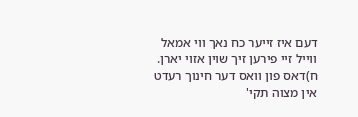דעם איז זייער כח נאך ווי אמאל ווייל זיי פירען זיך שוין אזוי יארן.
ח)דאס פון וואס דער חינוך רעדט אין מצוה תקי'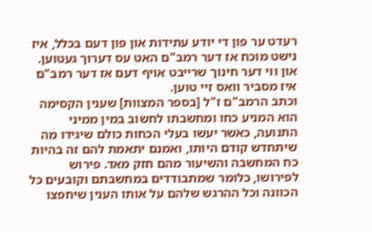רעדט ער פון די יודע עתידות און פון דעם בכלל, איז נישט מוכח אז דער רמב"ם האט עס דערוך געטוען. און ווי דער חינוך שרייבט אויף דעם אז דער רמב"ם איז מסביר וואס זיי טוען.
וכתב הרמב"ם ז"ל [בספר המצוות] שענין הקסימה הוא המניע כחו ומחשבתו לחשוב במין ממיני התנועה, כאשר יעשו בעלי הכחות כולם שיגידו מה שיתחדש קודם היותו, ואמנם יתאמת להם זה בהיות כח המחשבה והשיעור מהם חזק מאד. פירוש לפירושו, כלומר שמתבודדים במחשבתם וקובעים כל הכוונה וכל ההרגש שלהם על אותו הענין שיחפצו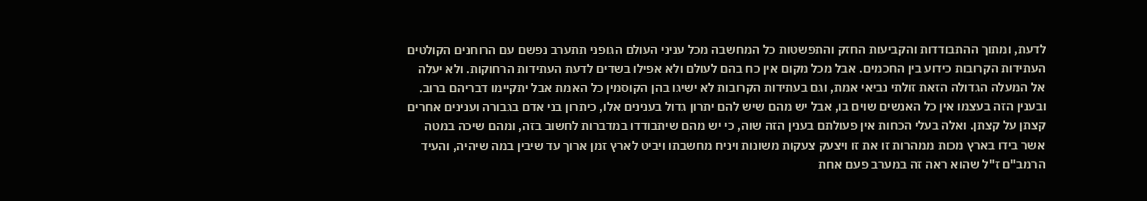לדעת, ומתוך ההתבודדות והקביעות החזק והתפשטות כל המחשבה מכל עניני העולם הגופני תתערב נפשם עם הרוחנים הקולטים העתידות הקרובות כידוע בין החכמים. אבל מכל מקום אין כח בהם לעולם ולא אפילו בשדים לדעת העתידות הרחוקות. ולא יעלה אל המעלה הגדולה הזאת זולתי נביאי אמת, וגם בעתידות הקרובות לא ישיגו בהן הקוסמין כל האמת אבל יתקיימו דבריהם ברוב. ובענין הזה בעצמו אין כל האנשים שוים בו, אבל יש מהם שיש להם יתרון גדול בענינים אלו, כיתרון בני אדם בגבורה וענינים אחרים קצתן על קצתן. ואלה בעלי הכחות אין פעולתם בענין הזה שוה, כי יש מהם שיתבודדו במדברות לחשוב בזה, ומהם שיכה במטה אשר בידו בארץ מכות ממהרות זו את זו ויצעק צעקות משונות ויניח מחשבתו ויביט לארץ זמן ארוך עד שיבין במה שיהיה, והעיד הרמב"ם ז"ל שהוא ראה זה במערב פעם אחת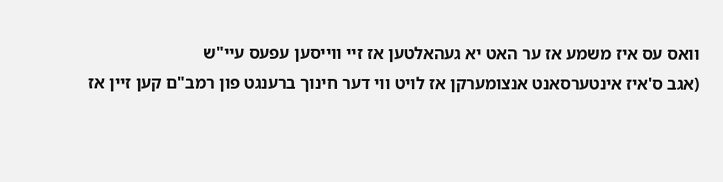וואס עס איז משמע אז ער האט יא געהאלטען אז זיי ווייסען עפעס עיי"ש
(אגב ס'איז אינטערסאנט אנצומערקן אז לויט ווי דער חינוך ברענגט פון רמב"ם קען זיין אז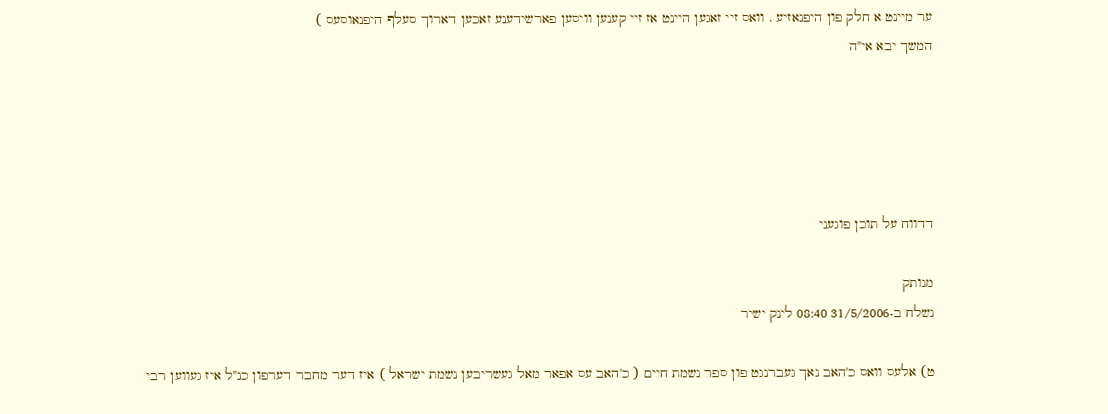ער מיינט א חלק פון היפנאזיע . וואס זיי זאגען היינט אז זיי קענען וויסען פארשידענע זאכען דארוך סעלף היפנאוסעס )
המשך יבא אי"ה





דדווח על תוכן פוגעני

מנותק
נשלח ב-31/5/2006 08:40 לינק ישיר

ט) אלעס וואס כ'האב נאך געברנגט פון ספר נשמת חיים ( כ'האב עס אפאר מאל געשריבען נשמת ישראל ) איז דער מחבר דערפון כנ"ל איז געווען רבי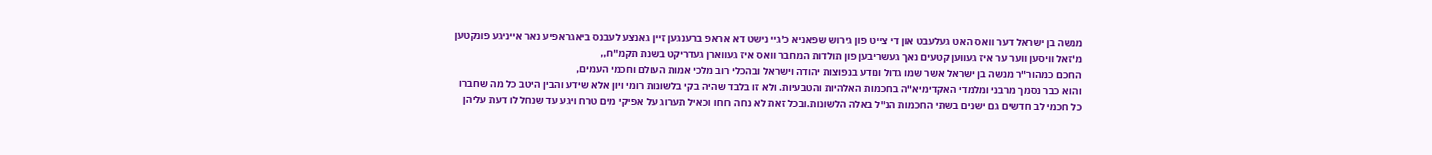מנשה בן ישראל דער וואס האט געלעבט און די צייט פון גירוש שפאניא כ'גיי נישט דא אראפ ברענגען זיין גאנצע לעבנס ביאגראפיע נאר אייניגע פונקטען מ'זאל וויסען ווער ער איז געווען קטעים נאך געשריבען פון תולדות המחבר וואס איז געווארן געדריקט בשנת תקמ"ח,,
החכם כמהור"ר מנשה בן ישראל אשר שמו גדול ונודע בנפוצות יהודה וישראל ובהכלי רוב מלכי אמות העולם וחכמי העמים,
והוא כבר נסמך מרבני ומלמדי האקדימיא"ה בחכמות האלהיות והטבעיות. ולא זו בלבד שהיה בקי בלשונות רומי ויון אלא שידע והבין היטב כל מה שחברו כל חכמי לב חדשים גם ישנים בשתי החכמות הנ"ל באלה הלשונות.ובכל זאת לא נחה רוחו וכאיל תערוג על אפיקי מים טרח ויגע עד שנחל לו דעת עליהן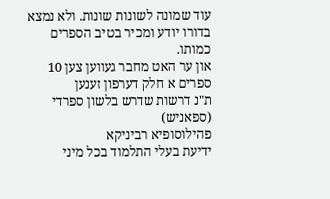עוד שמונה לשונות שונות. ולא נמצא בדורו יודע ומכיר בטיב הספרים כמותו.
און ער האט מחבר געווען צען 10 ספרים א חלק דערפון זענען
ת"נ דרשות שדרש בלשון ספרדי (ספאניש)
פהילוסופיא רביניקא
ידיעת בעלי התלמוד בכל מיני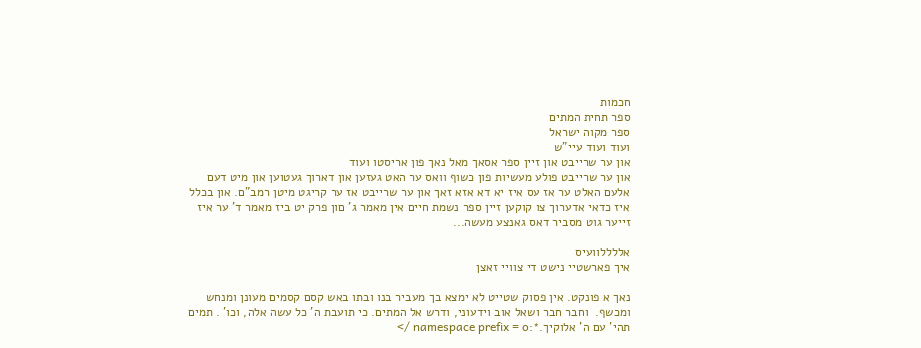חכמות
ספר תחית המתים
ספר מקוה ישראל
ועוד ועוד עיי"ש
און ער שרייבט און זיין ספר אסאך מאל נאך פון אריסטו ועוד
און ער שרייבט פולע מעשיות פון כשוף וואס ער האט געזען און דארוך געטוען און מיט דעם אלעם האלט ער אז עס איז יא דא אזא זאך און ער שרייבט אז ער קריגט מיטן רמב"ם. און בכלל איז כדאי אדערוך צו קוקען זיין ספר נשמת חיים אין מאמר ג' םון פרק יט ביז מאמר ד' ער איז זייער גוט מסביר דאס גאנצע מעשה...

אללללוועיס
איך פארשטיי נישט די צוויי זאצן

נאך א פונקט. אין פסוק שטייט לא ימצא בך מעביר בנו ובתו באש קסם קסמים מעונן ומנחש ומכשף.  וחבר חבר ושאל אוב וידעוני, ודרש אל המתים. כי תועבת ה' כל עשה אלה, וכו' . תמים תהי' עם ה' אלוקיך.*:namespace prefix = o />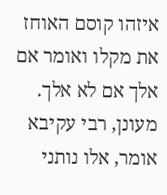איזהו קוסם האוחז את מקלו ואומר אם אלך אם לא אלך. מעונן, רבי עקיבא אומר, אלו נותני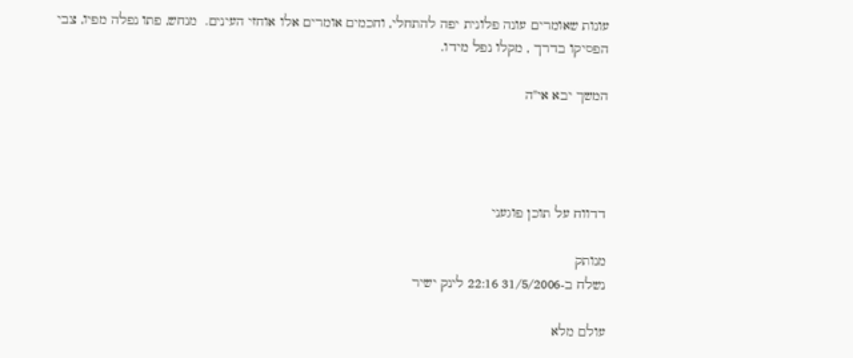עונות שאומרים עונה פלונית יפה להתחלי, וחכמים אומרים אלו אוחזי העינים.  מנחש, פתו נפלה מפיו, צבי הפסיקו בדרך , מקלו נפל מידו.

המשך יבא אי"ה




דדווח על תוכן פוגעני

מנותק
נשלח ב-31/5/2006 22:16 לינק ישיר

עולם מלא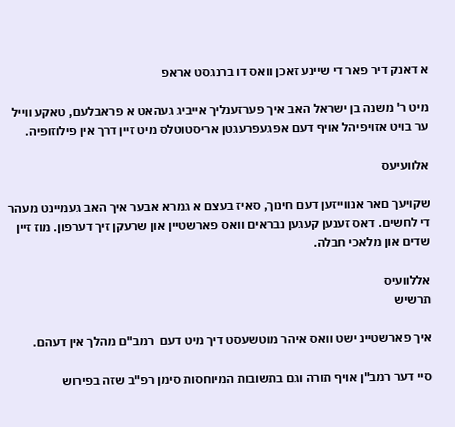א דאנק דיר פאר די שיינע זאכן וואס דו ברנגסט אראפ

מיט ר' משנה בן ישראל האב איך פערזענליך אייביג געהאט א פראבלעם, טאקע ווייל ער בויט אזויפיהל אויף דעם אפגעפרעגטן אריסטוטלס מיט זיין דרך אין פילוזופיה.

אלוועיעס

שקויעך םאר אנווייזען דעם חינוך, סאיז בעצם א גמרא אבער איך האב געמיינט מעהר די לחשים. דאס זענען קעגען נבראים וואס פארשטיין און שרעקן זיך דערפון. מוז זיין שדים און מלאכי חבלה.

אללוועיס
תרשיש

איך פארשטיינ ישט וואס איהר מוטשעסט דיך מיט דעם  רמב"ם מהלך אין דעהם.

סיי דער רמב"ן אויף תורה וגם בתשובות המיוחסות סימן רפ"ב שזה בפירוש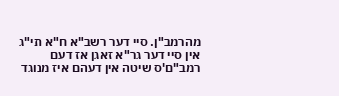מהרמב"ן. סיי דער רשב"א ח"א תי"ג אין סיי דער גר"א זאגן אז דעם רמב"ם'ס שיטה אין דעהם איז מנוגד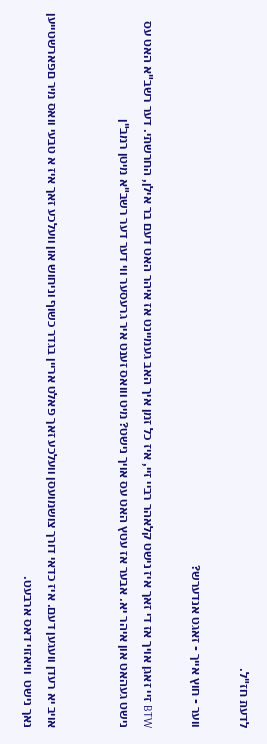לדעת חז"ל.

ווער - חוץ אייך - זאגט אנדערש?

BTW זיי זאגן אויך אז די זאך איז נישט קלאהר רביי זיי, איז כל זמן איך האב געמיינט אז איהר האט דעם בר אילן, החרשתי. דער רשב"א האט עס נישט געהאט און איהר יא. אבער אז עטץ האט עס אויך נישט? מיט ווואס זענט איר גרעסער ווי דער דער רשב"א מיטן רמב"ן


אויב יא רעדן וועגען דעם. איז כדאי דורך צושמועסן וועלכע זאך פאלט אריין בגדר כשוף וניחוש און וועלכע זאך איז א טבעי וואס מיר םפארשטייען נאך נישט  וויאזוי דאס ארבעט.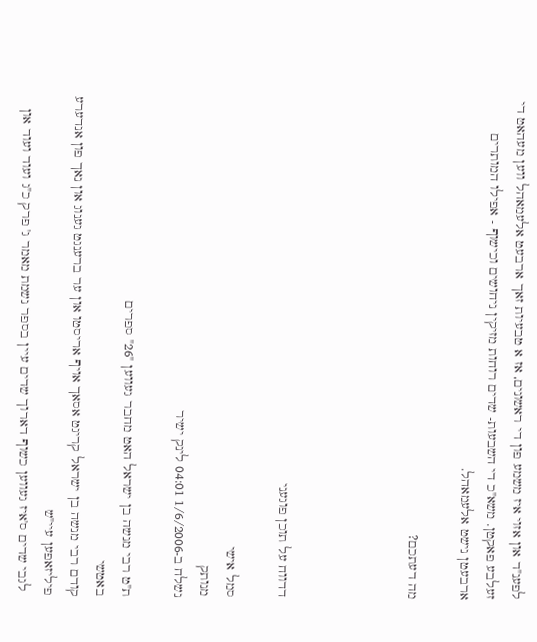לפענ"ד און אזוי איז משמע פון די ראשונים, אז א טבעיות זאך ארבעט אלעמאהל ווען מעהאט די זעלבע פאקטן. משא"כ די השבעות- שדים רוחות מזיקין ניחושים וכישוף - אפילו המותרים ארבעטן נישט אלעמאהל.

מה דעתכם?




דדווח על תוכן פוגעני

סמל אישי
מנותק
נשלח ב-1/6/2006 04:01 לינק ישיר

ת"ט רבי מנשה בן ישראל האט מחבר געווען "26" ספרים
באטשי
קודם רבי מנשה בן ישראל קריגט אסאך אויף אריסטו און ער ברענגט גענוג און נאך פון אנדערע פיליזאפען עיי"ש
 לגבי שדים ס'איז געווען כשוף דארוך שדים עיין בספר נשמת מאמר ג' פרק כ"ג ועוד ועוד און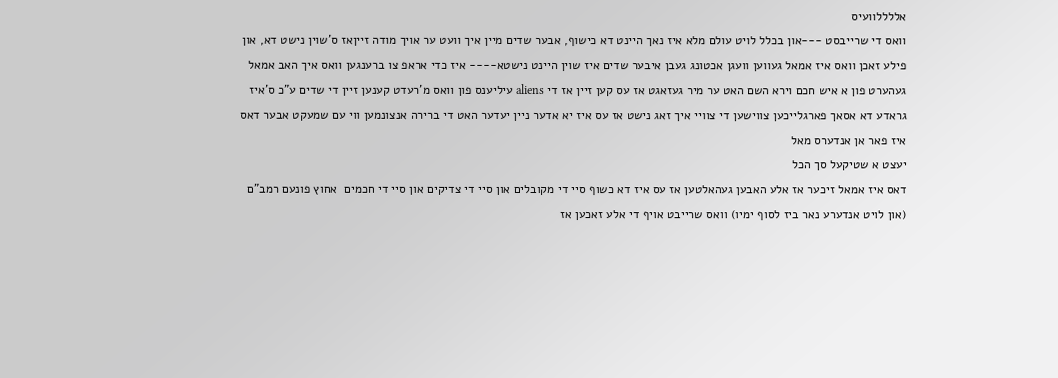אללללוועיס
וואס די שרייבסט ---און בכלל לויט עולם מלא איז נאך היינט דא כישוף, אבער שדים מיין איך וועט ער אויך מודה זייןאז ס'שוין נישט דא, און פילע זאכן וואס איז אמאל געווען וועגן אכטונג געבן איבער שדים איז שוין היינט נישטא---- איז כדי אראפ צו ברענגען וואס איך האב אמאל געהערט פון א איש חכם וירא השם האט ער מיר געזאגט אז עס קען זיין אז די aliens עיליענס פון וואס מ'רעדט קענען זיין די שדים ע"כ ס'איז גראדע דא אסאך פארגלייכען צווישען די צוויי איך זאג נישט אז עס איז יא אדער ניין יעדער האט די ברירה אנצונמען ווי עם שמעקט אבער דאס איז פאר אן אנדערס מאל
יעצט א שטיקעל סך הכל
דאס איז אמאל זיכער אז אלע האבען געהאלטען אז עס איז דא כשוף סיי די מקובלים און סיי די צדיקים און סיי די חכמים  אחוץ פונעם רמב"ם (און לויט אנדערע נאר ביז לסוף ימיו) וואס שרייבט אויף די אלע זאכען אז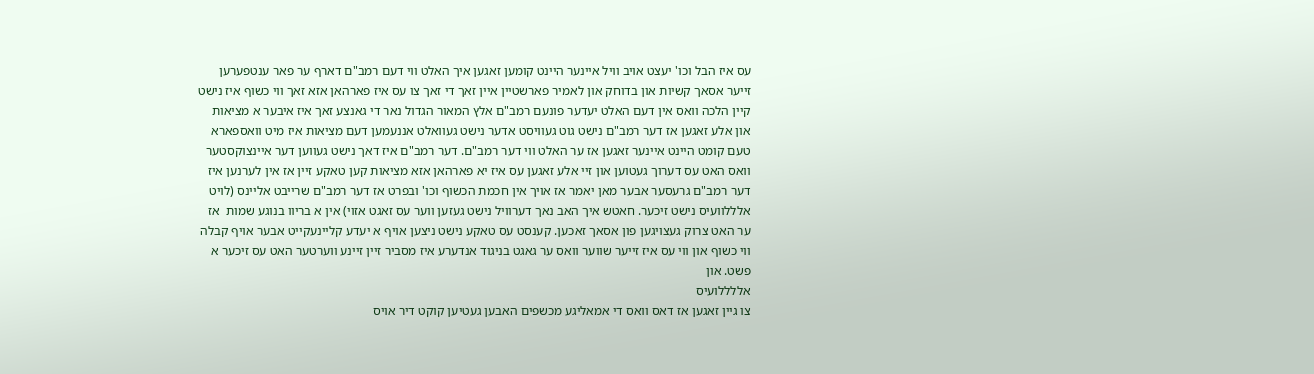עס איז הבל וכו' יעצט אויב וויל איינער היינט קומען זאגען איך האלט ווי דעם רמב"ם דארף ער פאר ענטפערען זייער אסאך קשיות און בדוחק און לאמיר פארשטיין איין זאך די זאך צו עס איז פארהאן אזא זאך ווי כשוף איז נישט קיין הלכה וואס אין דעם האלט יעדער פונעם רמב"ם אלץ המאור הגדול נאר די גאנצע זאך איז איבער א מציאות און אלע זאגען אז דער רמב"ם נישט גוט געוויסט אדער נישט געוואלט אננעמען דעם מציאות איז מיט וואספארא טעם קומט היינט איינער זאגען אז ער האלט ווי דער רמב"ם. דער רמב"ם איז דאך נישט געווען דער איינצוקסטער וואס האט עס דערוך געטוען און זיי אלע זאגען עס איז יא פארהאן אזא מציאות קען טאקע זיין אז אין לערנען איז דער רמב"ם גרעסער אבער מאן יאמר אז אויך אין חכמת הכשוף וכו' ובפרט אז דער רמב"ם שרייבט אליינס (לויט אלללוועיס נישט זיכער. חאטש איך האב נאך דערוויל נישט געזען ווער עס זאגט אזוי) אין א בריוו בנוגע שמות  אז ער האט צרוק געצויגען פון אסאך זאכען. קענסט עס טאקע נישט ניצען אויף א יעדע קליינעקייט אבער אויף קבלה ווי כשוף און ווי עס איז זייער שווער וואס ער גאגט בניגוד אנדערע איז מסביר זיין זיינע ווערטער האט עס זיכער א פשט. און
אללללועיס
צו גיין זאגען אז דאס וואס די אמאליגע מכשפים האבען געטיען קוקט דיר אויס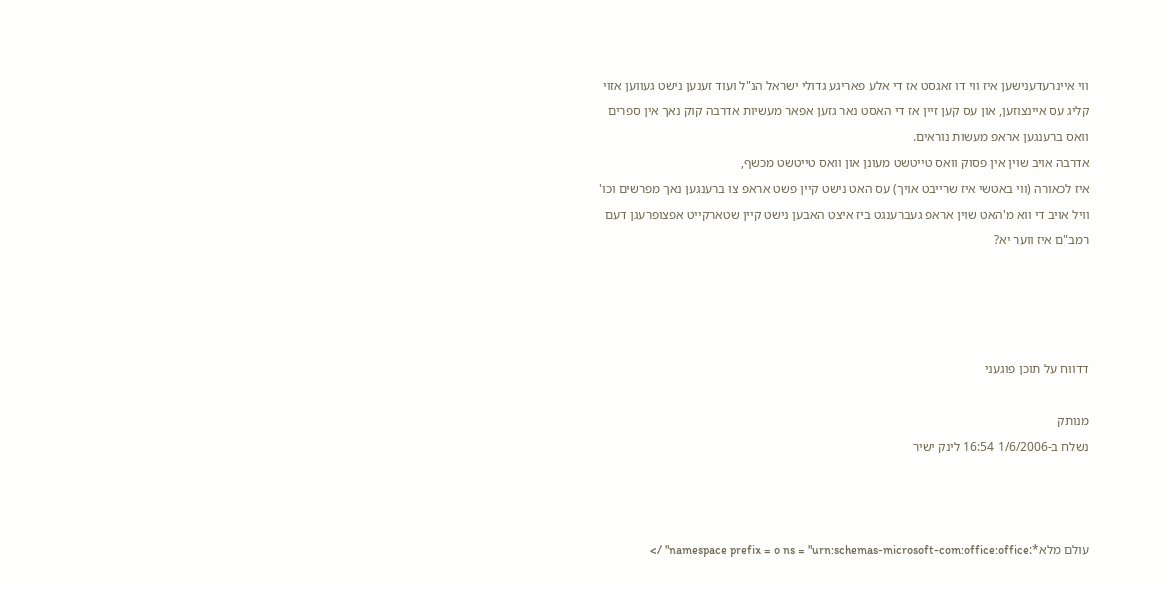ווי איינרעדענישען איז ווי דו זאגסט אז די אלע פאריגע גדולי ישראל הנ"ל ועוד זענען נישט געווען אזוי קליג עס איינצוזען, און עס קען זיין אז די האסט נאר גזען אפאר מעשיות אדרבה קוק נאך אין ספרים וואס ברענגען אראפ מעשות נוראים.
אדרבה אויב שוין אין פסוק וואס טייטשט מעונן און וואס טייטשט מכשף,
איז לכאורה (ווי באטשי איז שרייבט אויך) עס האט נישט קיין פשט אראפ צו ברענגען נאך מפרשים וכו' וויל אויב די ווא מ'האט שוין אראפ געברענגט ביז איצט האבען נישט קיין שטארקייט אפצופרעגן דעם רמב"ם איז ווער יא?




דדווח על תוכן פוגעני

מנותק
נשלח ב-1/6/2006 16:54 לינק ישיר



עולם מלא*:namespace prefix = o ns = "urn:schemas-microsoft-com:office:office" />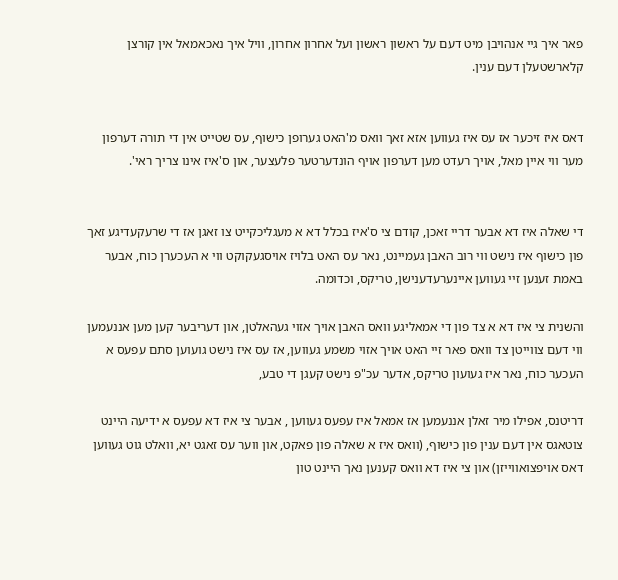פאר איך גיי אנהויבן מיט דעם על ראשון ראשון ועל אחרון אחרון, וויל איך נאכאמאל אין קורצן קלארשטעלן דעם ענין.


דאס איז זיכער אז עס איז געווען אזא זאך וואס מ'האט גערופן כישוף, עס שטייט אין די תורה דערפון מער ווי איין מאל, אויך רעדט מען דערפון אויף הונדערטער פלעצער, און ס'איז אינו צריך ראי'.


די שאלה איז דא אבער דריי זאכן, קודם צי ס'איז בכלל דא א מעגליכקייט צו זאגן אז די שרעקעדיגע זאך פון כישוף איז נישט ווי רוב האבן געמיינט, נאר עס האט בלויז אויסגעקוקט ווי א העכערן כוח, אבער באמת זענען זיי געווען איינערעדענישן, טריקס, וכדומה.

והשנית צי איז דא א צד פון די אמאליגע וואס האבן אויך אזוי געהאלטן, און דעריבער קען מען אננעמען ווי דעם צווייטן צד וואס פאר זיי האט אויך אזוי משמע געווען, אז עס איז נישט גועוען סתם עפעס א העכער כוח, נאר איז געועון טריקס, אדער עכ"פ נישט קעגן די טבע,

דריטנס, אפילו מיר זאלן אננעמען אז אמאל איז עפעס געווען , אבער צי איז דא עפעס א ידיעה היינט צוטאגס אין דעם ענין פון כישוף, (וואס איז א שאלה פון פאקט, און ווער עס זאגט יא, וואלט גוט געווען דאס אויפצואווייזן) און צי איז דא וואס קענען נאך היינט טון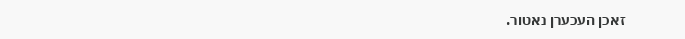זאכן העכערן נאטור.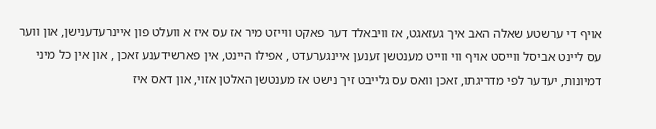אויף די ערשטע שאלה האב איך געזאגט, אז וויבאלד דער פאקט ווייזט מיר אז עס איז א וועלט פון איינרעדענישן, און ווער עס ליינט אביסל ווייסט אויף ווי ווייט מענטשן זענען איינגערעדט , אפילו היינט, אין פארשידענע זאכן , און אין כל מיני דמיונות, יעדער לפי מדריגתו, זאכן וואס עס גלייבט זיך נישט אז מענטשן האלטן אזוי, און דאס איז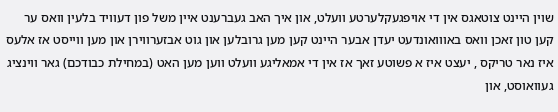שוין היינט צוטאגס אין די אויפגעקלערטע וועלט, און איך האב געברענט איין משל פון דעוויד בלעין וואס ער קען טון זאכן וואס באווואונדעט יעדן אבער היינט קען מען גרובלען און גוט אבזערווירן און מען ווייסט אז אלעס איז נאר טריקס , יעצט איז א פשוטע זאך אז אין די אמאליגע וועלט ווען מען האט (במחילת כבודכם) גאר ווינציג געוואוסט, און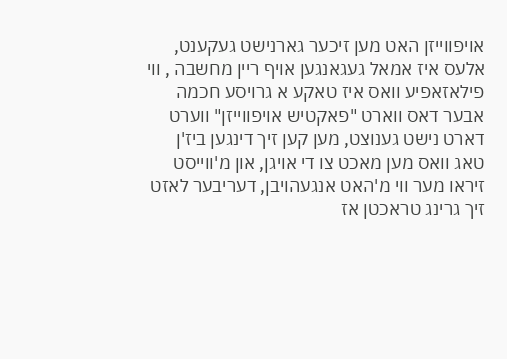אויפווייזן האט מען זיכער גארנישט געקענט, אלעס איז אמאל געגאנגען אויף ריין מחשבה , ווי פילאזאפיע וואס איז טאקע א גרויסע חכמה אבער דאס ווארט "פאקטיש אויפווייזן" ווערט דארט נישט גענוצט, מען קען זיך דינגען ביז'ן טאג וואס מען מאכט צו די אויגן, און מ'ווייסט זיראו מער ווי מ'האט אנגעהויבן, דעריבער לאזט זיך גרינג טראכטן אז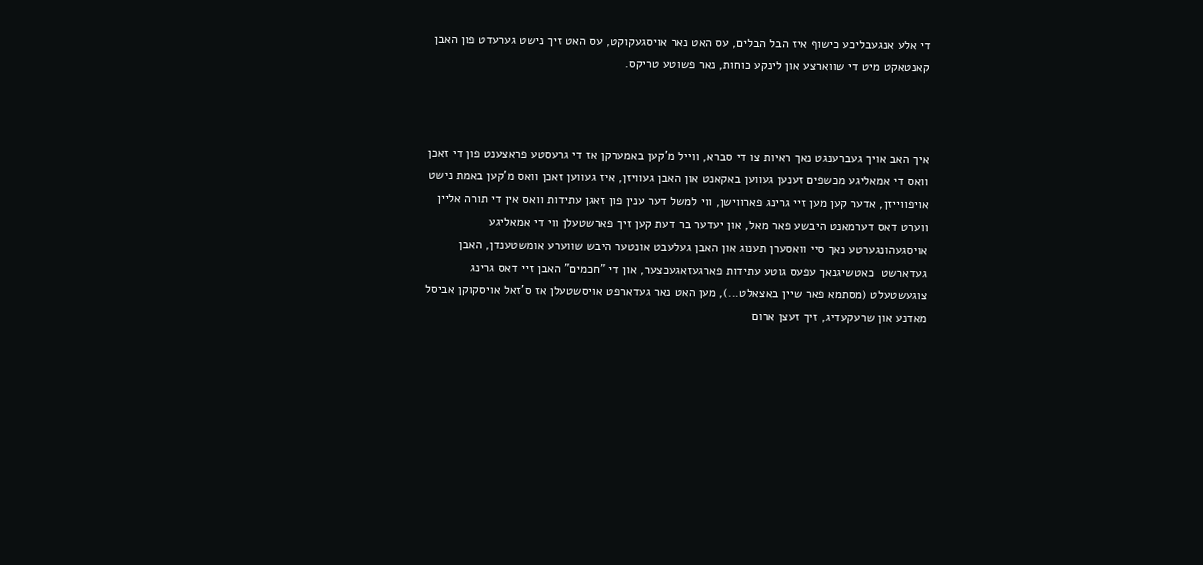די אלע אנגעבליכע כישוף איז הבל הבלים, עס האט נאר אויסגעקוקט, עס האט זיך נישט גערעדט פון האבן קאנטאקט מיט די שווארצע און לינקע כוחות, נאר פשוטע טריקס.



איך האב אויך געברענגט נאך ראיות צו די סברא, ווייל מ'קען באמערקן אז די גרעסטע פראצענט פון די זאכן וואס די אמאליגע מכשפים זענען געווען באקאנט און האבן געוויזן, איז געווען זאכן וואס מ'קען באמת נישט אויפווייזן, אדער קען מען זיי גרינג פארווישן, ווי למשל דער ענין פון זאגן עתידות וואס אין די תורה אליין ווערט דאס דערמאנט היבשע פאר מאל, און יעדער בר דעת קען זיך פארשטעלן ווי די אמאליגע אויסגעהונגערטע נאך סיי וואסערן תענוג און האבן געלעבט אונטער היבש שווערע אומשטענדן, האבן געדארשט  כאטשיגנאך עפעס גוטע עתידות פארגעזאגעכצער, און די "חכמים" האבן זיי דאס גרינג צוגעשטעלט (מסתמא פאר שיין באצאלט...), מען האט נאר געדארפט אויסשטעלן אז ס'זאל אויסקוקן אביסל מאדנע און שרעקעדיג, זיך זעצן ארום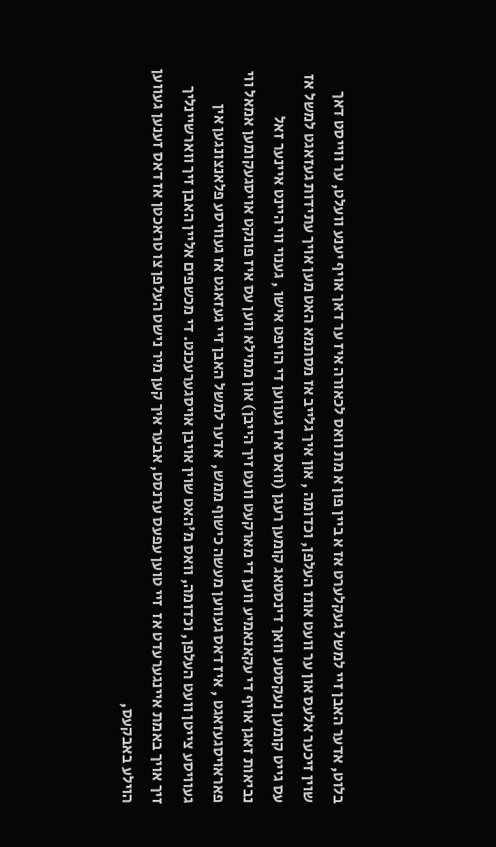בלוט, אדער האבן זיי למשל געקלערט אז א ביין פון א מת וואס לכאורה איז ער דאך אויף יענע וועלט, ער ווייסט דאך שוין זיכער אלעס און ער וועט אונז העלפן, וכדומה , און איך גלייב אז מסתמא האט מען אויך עתידות געזאגט למשל אז עס גייט קומען נעקסטע וואך דינסטאג קומען רעגן (וואס איז געווען די הויפט אישו , גענוי ווי היינט איינער זאל נביאות זאגן אויף די עקאנאמיע ווען די מארקעט וועט זיך הייבן) און ממילא ווען עס איז פונקט אויסגעקומען אמאל ווי פאראויסגעזאגט , איז דאס געווען מעשה כישוף ממש,  אדער למשל האבן זיי געזאגט אז געוויסע פלאנצונגען אין געוויסע צייטן וועט העלפן, וכדומה, וואס מ'האט שוין אויבן אויסגערעכנט. די מכשפים אליין האבן זיך ווארשיינליך זיך אויך באמת איינגערעדט אז  זיי טוען עפעס ערנסט, אבער איך קען מיר נישט העלפן צו טראכטן אז דאס זענען געווען הוילע באבקעס,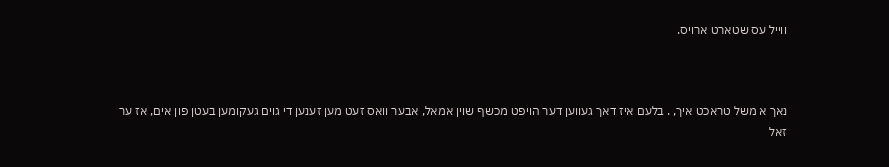ווייל עס שטארט ארויס.



נאך א משל טראכט איך, . בלעם איז דאך געווען דער הויפט מכשף שוין אמאל, אבער וואס זעט מען זענען די גוים געקומען בעטן פון אים, אז ער זאל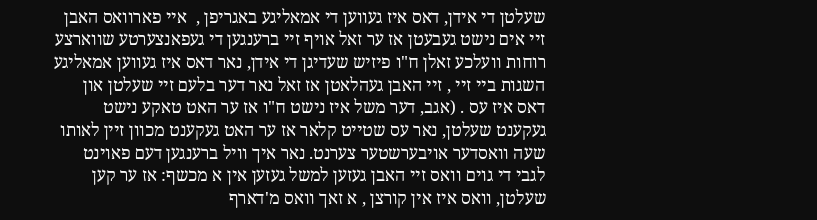שעלטן די אידן, דאס איז געווען די אמאליגע באגריפן ,  איי פארוואס האבן זיי אים נישט געבעטן אז ער זאל אויף זיי ברענגען די געפאנצערטע שווארצע רוחות וועלכע זאלן ח"ו פיזיש שעדיגן די אידן, נאר דאס איז געווען אמאליגע השגות ביי זיי , זיי האבן געהלאטן אז זאל נאר דער בלעם זיי שעלטן און דאס איז עס . (אגב, דער משל איז נישט ח"ו אז ער האט טאקע נישט געקענט שעלטן, נאר עס שטייט קלאר אז ער האט געקענט מכוון זיין לאותו שעה וואסדער אויבערשטער צערנט. נאר איך וויל ברענגען דעם פאוינט לגבי די גוים וואס זיי האבן געזען למשל געזען אין א מכשף: אז ער קען שעלטן, וואס איז אין קורצן , א זאך וואס מ'דארף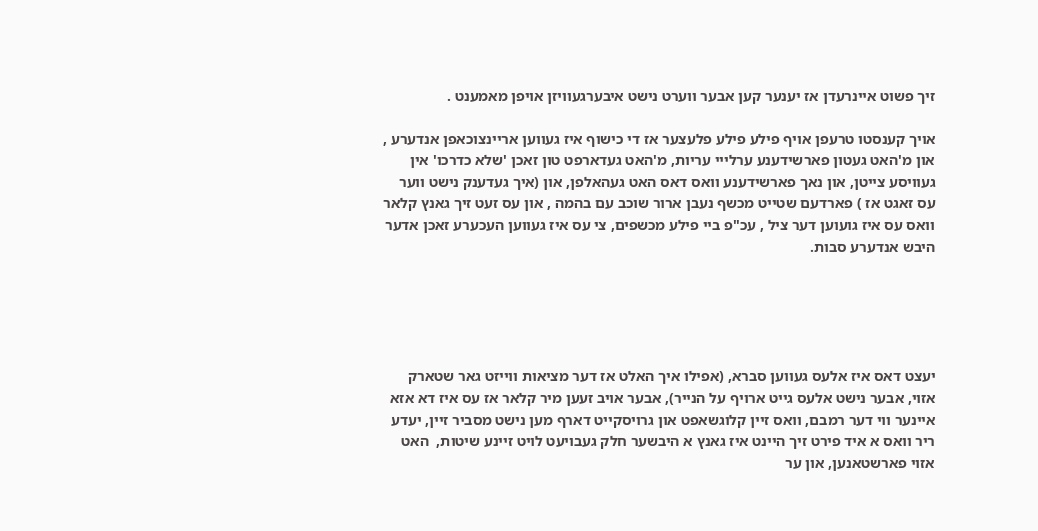זיך פשוט איינרעדן אז יענער קען אבער ווערט נישט איבערגעוויזן אויפן מאמענט .

אויך קענסטו טרעפן אויף פילע פילע פלעצער אז די כישוף איז געווען אריינצוכאפן אנדערע , און מ'האט געטון פארשידענע ערלייי עריות, מ'האט געדארפט טון זאכן 'שלא כדרכו' אין געוויסע צייטן, און נאך פארשידענע וואס דאס האט געהאלפן, און (איך געדענק נישט ווער עס זאגט אז ) פארדעם שטייט מכשף נעבן ארור שוכב עם בהמה , און עס זעט זיך גאנץ קלאר וואס עס איז גועוען דער ציל , עכ"פ ביי פילע מכשפים, צי עס איז געווען העכערע זאכן אדער היבש אנדערע סבות.





יעצט דאס איז אלעס געווען סברא, (אפילו איך האלט אז דער מציאות ווייזט גאר שטארק אזוי, אבער נישט אלעס גייט ארויף על הנייר), אבער אויב זעען מיר קלאר אז עס איז דא אזא איינער ווי דער רמבם, וואס זיין קלוגשאפט און גרויסקייט דארף מען נישט מסביר זיין, יעדע ריר וואס א איד פירט זיך היינט איז גאנץ א היבשער חלק געבויעט לויט זיינע שיטות,  האט אזוי פארשטאנען, און ער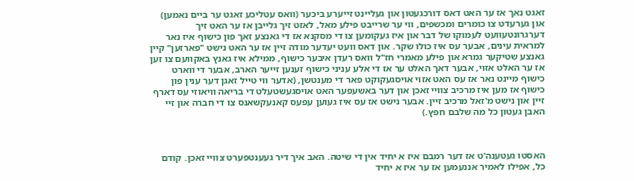זאגט נאך אז ער האט דאס דורכגעטון און געליינט זייערע ביכער (וואס עטליכע זאגט ער ביים נאמען) און גערעדט צו כומרים ומכשפים, ווי ער שרייבט פילע מאל, לאזט זיך גלייבן אז ער האט זיך דערגרונטעוועט לעמוקו של דבר און איז געקומען צו די מסקנא אז די גאנצע זאך פון כישוף איז נאר למראית עינים, אבער עס איז כולו שקר. און דאס וועט יעדער מודה זיין אז ער האט נישט "פארזען" קיין גאנצע שטיקער גמרא און פילע מאמרי חז"ל וואס רעדן איבער כישוף, ממילא איז גאנץ באקוועם צו זען אז ער האלט אזוי, אבער דאך האלט ער אז די אלע עניני כישוף זענען זייער הארב, אבער די ווארט כישוף מיינט נאר אז עס האט אזוי אויסגעקוקט פאר די מענטשן, (אדער ווי טייל זאגן דער ענין פון כישוף אז מען איז מרכיב צוויי זאכן און דער באשעפער האט אויסגעשטעלט די בריאה וויאוזי עס דארף זיין און נישט מ'זאל מרכיב זיין. אבער נישט אז עס איז געוען עפעס קאנעקשאנס צו די חברה און זיי האבן געטון כל מה שלבם חפץ.)



האסטו געטענה'ט אז דער רמבם איז א יחיד אין די שיטה. האב איך דיר געענטפערט צוויי זאכן. קודם כל, אפילו לאמיר אננעמען אז ער איז א יחיד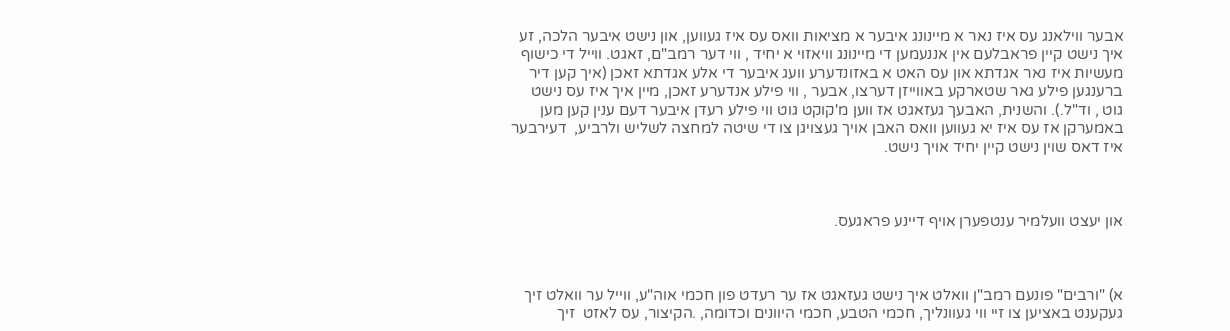אבער ווילאנג עס איז נאר א מיינונג איבער א מציאות וואס עס איז געווען, און נישט איבער הלכה, זע איך נישט קיין פראבלעם אין אננעמען די מיינונג וויאזוי א יחיד , ווי דער רמב"ם, זאגט. ווייל די כישוף מעשיות איז נאר אגדתא און עס האט א באזונדערע וועג איבער די אלע אגדתא זאכן (איך קען דיר ברענגען פילע גאר שטארקע באווייזן דערצו, אבער , ווי פילע אנדערע זאכן, מיין איך איז עס נישט גוט , וד"ל.). והשנית, האבעך געזאגט אז ווען מ'קוקט גוט ווי פילע רעדן איבער דעם ענין קען מען באמערקן אז עס איז יא געווען וואס האבן אויך געצויגן צו די שיטה למחצה לשליש ולרביע,  דעירבער איז דאס שוין נישט קיין יחיד אויך נישט.



און יעצט וועלמיר ענטפערן אויף דיינע פראגעס.



א) "ורבים" פונעם רמב"ן וואלט איך נישט געזאגט אז ער רעדט פון חכמי אוה"ע, ווייל ער וואלט זיך געקענט באציען צו זיי ווי געוונליך, חכמי הטבע, חכמי היוונים וכדומה, .הקיצור, עס לאזט  זיך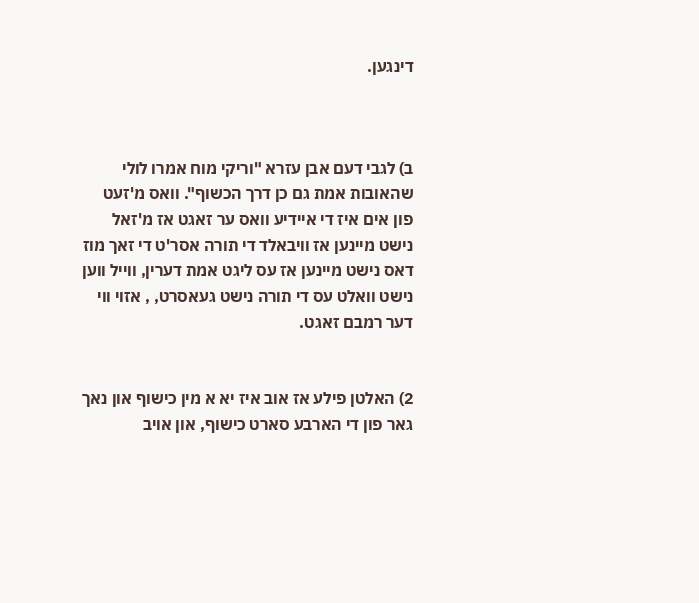דינגען.



ב) לגבי דעם אבן עזרא "וריקי מוח אמרו לולי שהאובות אמת גם כן דרך הכשוף". וואס מ'זעט פון אים איז די איידיע וואס ער זאגט אז מ'זאל נישט מיינען אז וויבאלד די תורה אסר'ט די זאך מוז דאס נישט מיינען אז עס ליגט אמת דערין, ווייל ווען נישט וואלט עס די תורה נישט געאסרט, , אזוי ווי דער רמבם זאגט.


2) האלטן פילע אז אוב איז יא א מין כישוף און נאך גאר פון די הארבע סארט כישוף, און אויב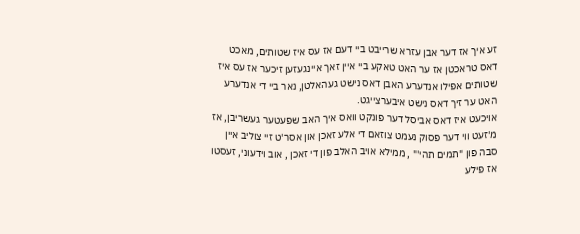זע איך אז דער אבן עזרא שרייבט ביי דעם אז עס איז שטותים, מאכט דאס טראכטן אז ער האט טאקע ביי איין זאך איינגעזען זיכער אז עס איז שטותים אפילו אנדערע האבן דאס נישט געהאלטן, נאר ביי די אנדערע האט ער זיך דאס נישט איבערצייגט.
אויכעט איז דאס אביסל דער פונקט וואס איך האב שפעטער געשריבן, אז מ'זעט ווי דער פסוק נעמט צוזאם די אלע זאכן און אסר'ט זיי צוליב איין סבה פון "תמים תהי'" , ממילא אויב האלב פון די זאכן , אוב וידעוני, זעסטו אז פילע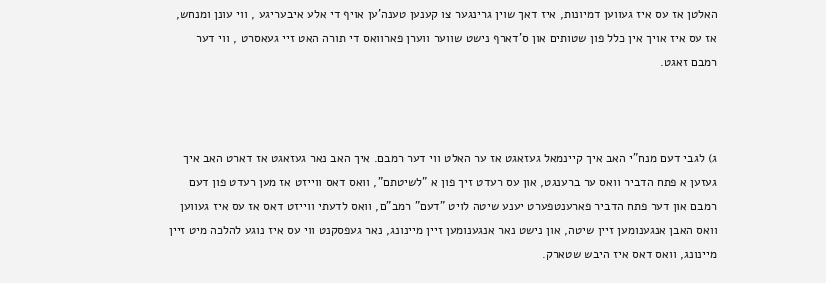האלטן אז עס איז געווען דמיונות, איז דאך שוין גרינגער צו קענען טענה'ען אויף די אלע איבעריגע , ווי עונן ומנחש, אז עס איז אויך אין כלל פון שטותים און ס'דארף נישט שווער ווערן פארוואס די תורה האט זיי געאסרט , ווי דער רמבם זאגט.



ג) לגבי דעם מנח"י האב איך קיינמאל געזאגט אז ער האלט ווי דער רמבם. איך האב נאר געזאגט אז דארט האב איך געזען א פתח הדביר וואס ער ברענגט, און עס רעדט זיך פון א "לשיטתם", וואס דאס ווייזט אז מען רעדט פון דעם רמבם און דער פתח הדביר פארענטפערט יענע שיטה לויט "דעם" רמב"ם, וואס לדעתי ווייזט דאס אז עס איז געווען וואס האבן אנגענומען זיין שיטה, און נישט נאר אנגענומען זיין מיינונג, נאר געפסקנט ווי עס איז נוגע להלכה מיט זיין מיינונג, וואס דאס איז היבש שטארק.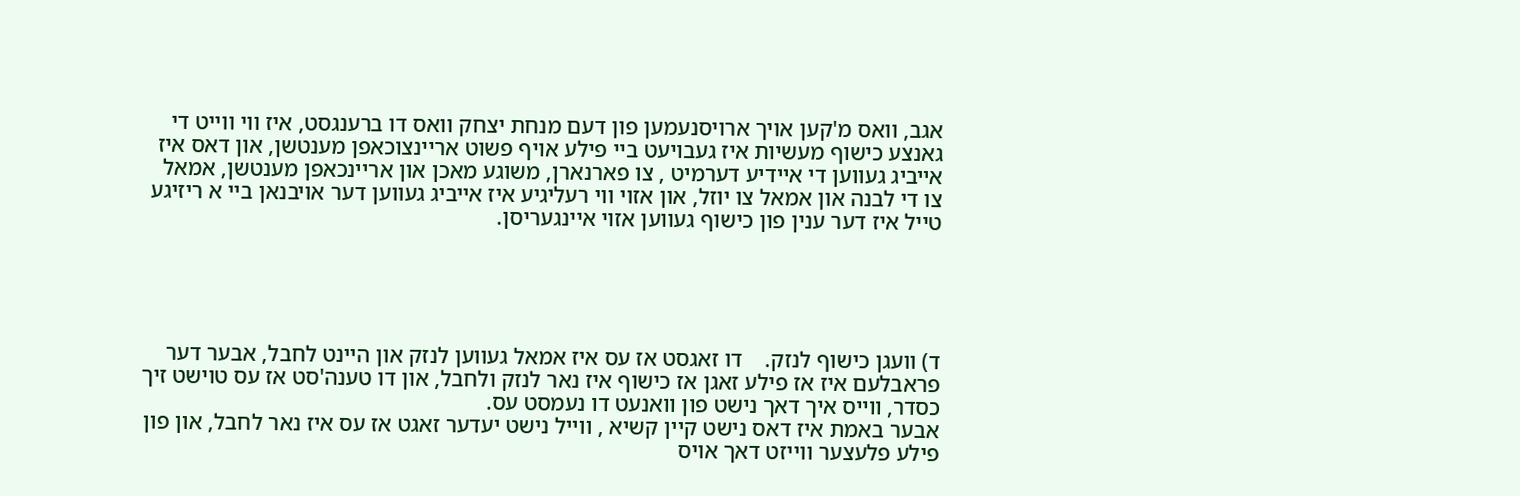אגב, וואס מ'קען אויך ארויסנעמען פון דעם מנחת יצחק וואס דו ברענגסט, איז ווי ווייט די גאנצע כישוף מעשיות איז געבויעט ביי פילע אויף פשוט אריינצוכאפן מענטשן, און דאס איז אייביג געווען די איידיע דערמיט , צו פארנארן, משוגע מאכן און אריינכאפן מענטשן, אמאל צו די לבנה און אמאל צו יוזל, און אזוי ווי רעליגיע איז אייביג געווען דער אויבנאן ביי א ריזיגע טייל איז דער ענין פון כישוף געווען אזוי איינגעריסן.





ד) וועגן כישוף לנזק.    דו זאגסט אז עס איז אמאל געווען לנזק און היינט לחבל, אבער דער פראבלעם איז אז פילע זאגן אז כישוף איז נאר לנזק ולחבל, און דו טענה'סט אז עס טוישט זיך כסדר, ווייס איך דאך נישט פון וואנעט דו נעמסט עס.
אבער באמת איז דאס נישט קיין קשיא , ווייל נישט יעדער זאגט אז עס איז נאר לחבל, און פון פילע פלעצער ווייזט דאך אויס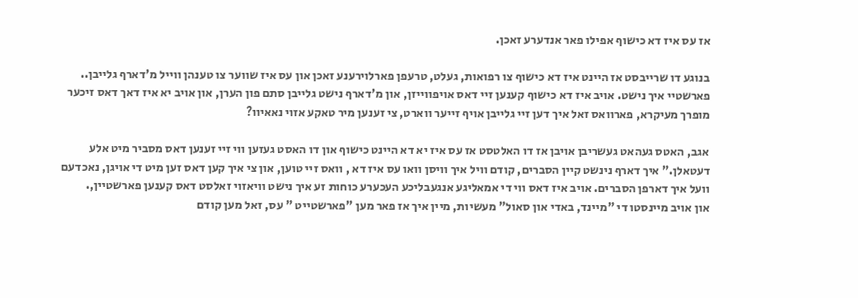אז עס איז דא כישוף אפילו פאר אנדערע זאכן.

בנוגע דו שרייבסט אז היינט איז דא כישוף צו רפואות, געלט, טרעפן פארלוירענע זאכן און עס איז שווער צו טענהן ווייל מ'דארף גלייבן.. פארשטיי איך נישט. אויב איז דא כישוף קענען זיי דאס אויפווייזן, און מ'דארף נישט גלייבן סתם פון הערן, און אויב יא איז דאך דאס זיכער מופרך מעיקרא, פארוואס זאל איך דען זיי גלייבן אויף זייער ווארט, צי זענען מיר טאקע אזוי נאאיוו?

אגב, האטס געהאט געשריבן אויבן אז דו האלטסט אז עס איז יא דא היינט כישוף און דו האסט געזען ווי זיי זענען דאס מסביר מיט אלע דעטאלן." איך דארף נינשט קיין הסברים, קודם וויל איך וויסן וואו עס איז דא , וואס זיי טוען, און צי איך קען דאס זען מיט די אויגן, נאכדעם וועל איך דארפן הסברים. אויב איז דאס ווי די אמאליגע אנגעבליכע העכערע כוחות זע איך נישט וויאזוי זאלסט דאס קענען פארשטיין,.
און אויב מיינסטו די "מיינד, באדי און סאול" מעשיות, מיין איך אז פאר מען "פארשטייט " עס, זאל מען קודם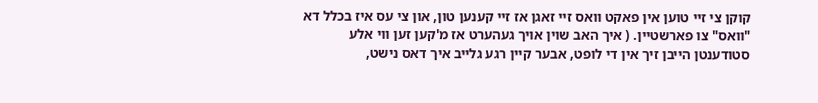קוקן צי זיי טוען אין פאקט וואס זיי זאגן אז זיי קענען טון, און צי עס איז בכלל דא "וואס" צו פארשטיין. ( איך האב שוין אויך געהערט אז מ'קען זען ווי אלע סטודענטן הייבן זיך אין די לופט, אבער קיין רגע גלייב איך דאס נישט,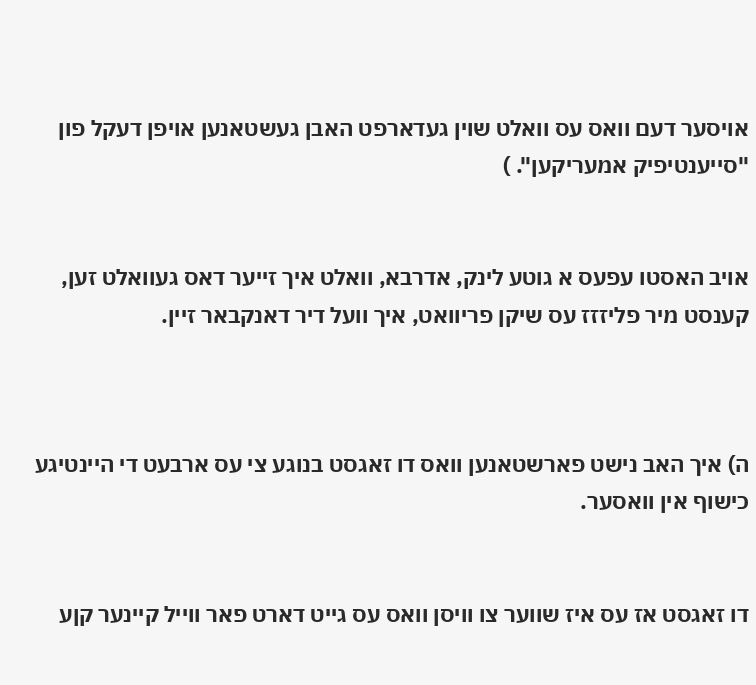אויסער דעם וואס עס וואלט שוין געדארפט האבן געשטאנען אויפן דעקל פון "סייענטיפיק אמעריקען". )


אויב האסטו עפעס א גוטע לינק, אדרבא, וואלט איך זייער דאס געוואלט זען, קענסט מיר פליזזז עס שיקן פריוואט, איך וועל דיר דאנקבאר זיין.



ה) איך האב נישט פארשטאנען וואס דו זאגסט בנוגע צי עס ארבעט די היינטיגע כישוף אין וואסער.


דו זאגסט אז עס איז שווער צו וויסן וואס עס גייט דארט פאר ווייל קיינער קןע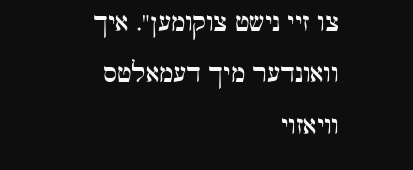צו זיי נישט צוקומען". איך וואונדער מיך דעמאלטס וויאזוי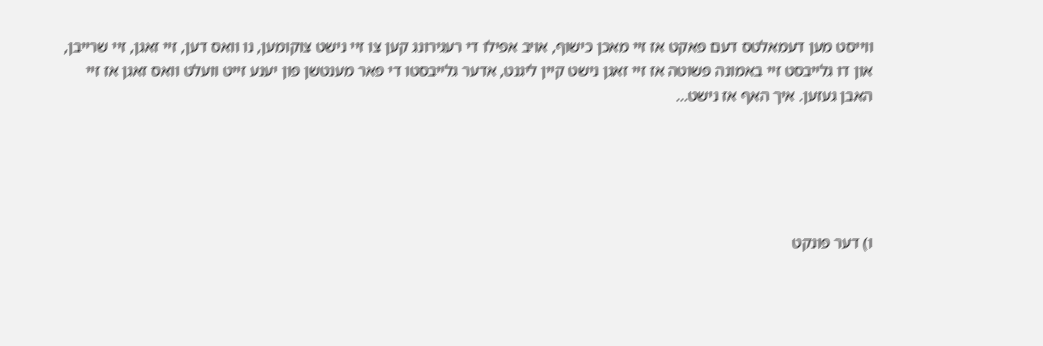ווייסט מען דעמאלטס דעם פאקט אז זיי מאכן כישוף, אויב אפילו די רעגירונג קען צו זיי נישט צוקומען, נו וואס דען, זיי זאגן, זיי שרייבן, און דו גלייבסט זיי באמונה פשוטה אז זיי זאגן נישט קיין ליגנט, אדער גלייבסטו די פאר מענטשן פון יענע זייט וועלט וואס זאגן אז זיי האבן געזען. איך האף אז נישט...





ו) דער פונקט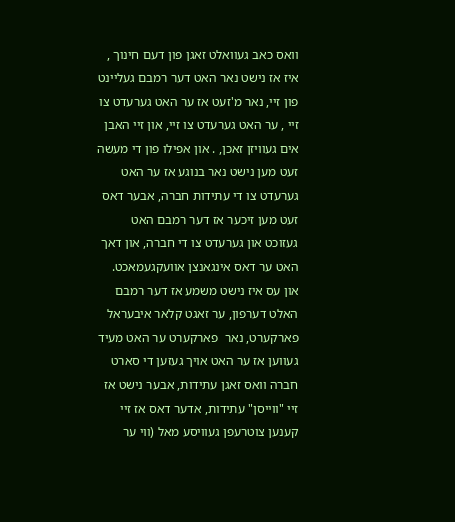וואס כאב געוואלט זאגן פון דעם חינוך , איז אז נישט נאר האט דער רמבם געליינט פון זיי, נאר מ'זעט אז ער האט גערעדט צו זיי , ער האט גערעדט צו זיי, און זיי האבן אים געוויזן זאכן, . און אפילו פון די מעשה זעט מען נישט נאר בנוגע אז ער האט גערעדט צו די עתידות חברה, אבער דאס זעט מען זיכער אז דער רמבם האט געזוכט און גערעדט צו די חברה, און דאך האט ער דאס אינגאנצן אוועקגעמאכט. און עס איז נישט משמע אז דער רמבם האלט דערפון, ער זאגט קלאר איבעראל פארקערט, נאר  פארקערט ער האט מעיד געווען אז ער האט אויך געזען די סארט חברה וואס זאגן עתידות, אבער נישט אז זיי "ווייסן" עתידות, אדער דאס אז זיי קענען צוטרעפן געוויסע מאל (ווי ער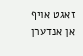זאגט אויף אן אנדערן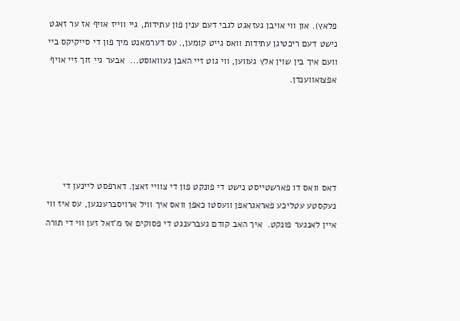פלאץ). און ווי אויבן געזאגט לגבי דעם ענין פון עתידות, גיי ווייז אויף אז ער זאגט נישט דעם ריכטיגן עתידות וואס גייט קומען,. עס דערמאנט מיך פון די סייקיקס ביי וועם איך בין שוין אלץ געווען, ווי גוט זיי האבן געוואוסט...  אבער גיי זוך זיי אויף אפצואווענדן.





דאס וואס דו פארשטייסט נישט די פונקט פון די צוויי זאצן. דארפסט ליינען די נעקסטע עטליכע פאראגראפן וועסטו כאפן וואס איך וויל ארויסברענגען, עס איז ווי איין לאנגער פונקט.  איך האב קודם געברענגט די פסוקים אז מ'זאל זען ווי די תורה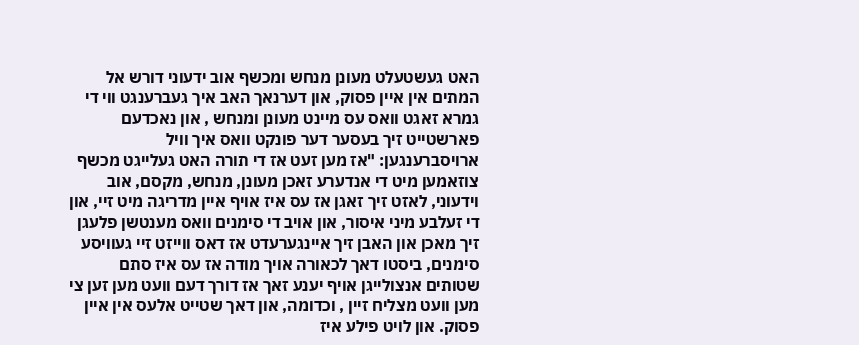האט געשטעלט מעונן מנחש ומכשף אוב ידעוני דורש אל המתים אין איין פסוק, און דערנאך האב איך געברענגט ווי די גמרא זאגט וואס עס מיינט מעונן ומנחש , און נאכדעם פארשטייט זיך בעסער דער פונקט וואס איך וויל ארויסברענגען: "אז מען זעט אז די תורה האט געלייגט מכשף צוזאמען מיט די אנדערע זאכן מעונן, מנחש, מקסם, אוב וידעוני, לאזט זיך זאגן אז עס איז אויף איין מדריגה מיט זיי, און די זעלבע מיני איסור, און אויב די סימנים וואס מענטשן פלעגן זיך מאכן און האבן זיך איינגערעדט אז דאס ווייזט זיי געוויסע סימנים, ביסטו דאך לכאורה אויך מודה אז עס איז סתם שטותים אנצולייגן אויף יענע זאך אז דורך דעם וועט מען זען צי מען וועט מצליח זיין , וכדומה, און דאך שטייט אלעס אין איין פסוק. און לויט פילע איז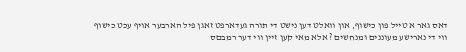דאס גאר א טייל פון כישוף, און וואלט דען נישט די תורה געדארפט זאגן פיל הארבער אויף עכט כישוף  ווי די נארישע מעוננים ומנחשים ? אלא מאי קען זיין ווי דער רמבםס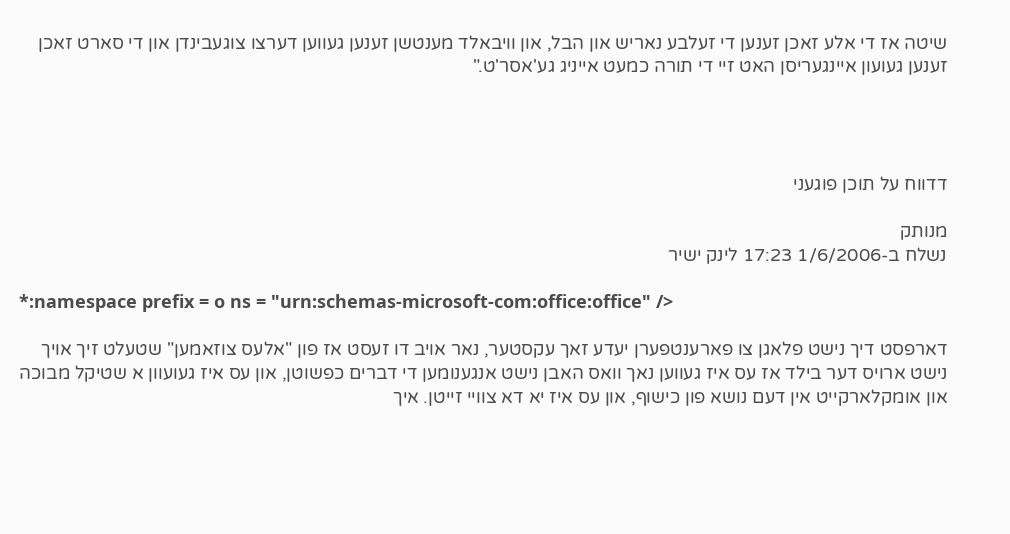שיטה אז די אלע זאכן זענען די זעלבע נאריש און הבל, און וויבאלד מענטשן זענען געווען דערצו צוגעבינדן און די סארט זאכן זענען געועון איינגעריסן האט זיי די תורה כמעט אייניג גע'אסר'ט."




דדווח על תוכן פוגעני

מנותק
נשלח ב-1/6/2006 17:23 לינק ישיר

*:namespace prefix = o ns = "urn:schemas-microsoft-com:office:office" />

דארפסט דיך נישט פלאגן צו פארענטפערן יעדע זאך עקסטער, נאר אויב דו זעסט אז פון "אלעס צוזאמען" שטעלט זיך אויך נישט ארויס דער בילד אז עס איז געווען נאך וואס האבן נישט אנגענומען די דברים כפשוטן, און עס איז געועוון א שטיקל מבוכה און אומקלארקייט אין דעם נושא פון כישוף, און עס איז יא דא צוויי זייטן. איך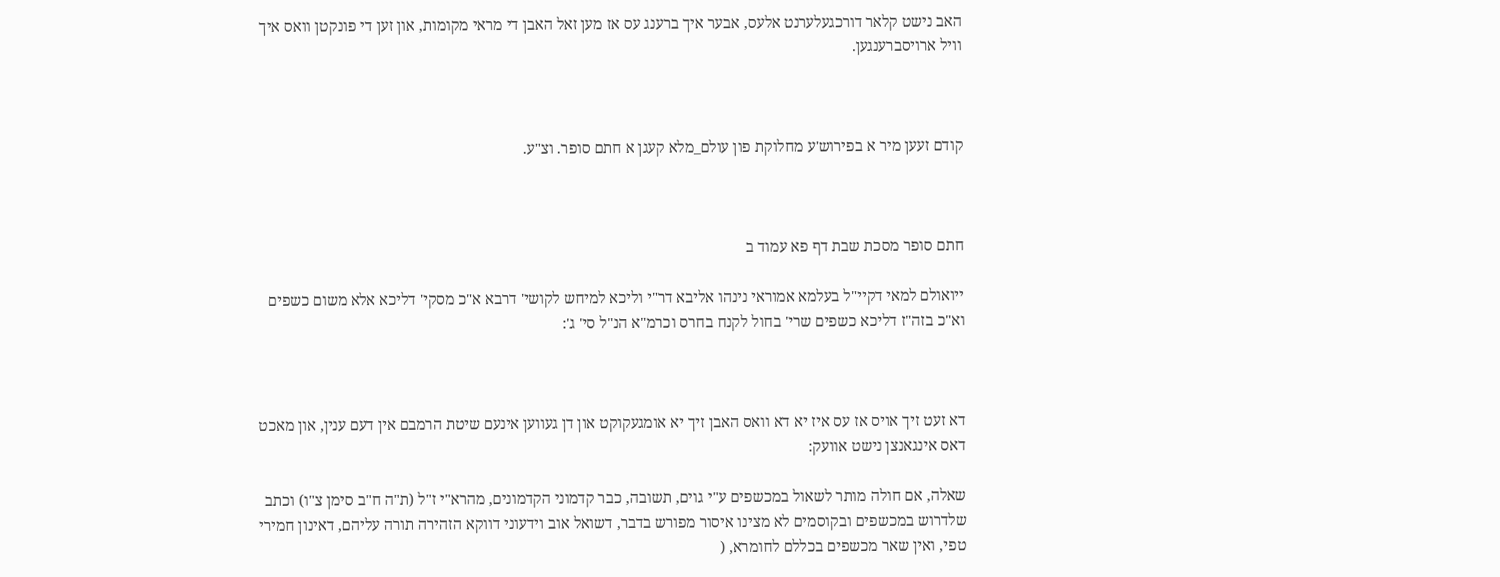האב נישט קלאר דורכגעלערנט אלעס, אבער איך ברענג עס אז מען זאל האבן די מראי מקומות, און זען די פונקטן וואס איך וויל ארויסברענגען.



קודם זעען מיר א בפירוש'ע מחלוקת פון עולם_מלא קעגן א חתם סופר. וצ"ע.



חתם סופר מסכת שבת דף פא עמוד ב

ײואולם למאי דקיי"ל בעלמא אמוראי נינהו אליבא דר"י וליכא למיחש לקושי' דרבא א"כ מסקי' דליכא אלא משום כשפים וא"כ בזה"ז דליכא כשפים שרי' בחול לקנח בחרס וכרמ"א הנ"ל סי' ג':



דא זעט זיך אויס אז עס איז יא דא וואס האבן זיך יא אומגעקוקט און דן געווען אינעם שיטת הרמבם אין דעם ענין, און מאכט דאס אינגאנצן נישט אוועק:

שאלה, אם חולה מותר לשאול במכשפים ע"י גוים, תשובה, כבר קדמוני הקדמונים, מהרא"י ז"ל (ת"ה ח"ב סימן צ"ו) וכתב שלדרוש במכשפים ובקוסמים לא מצינו איסור מפורש בדבר, דשואל אוב וידעוני דווקא הזהירה תורה עליהם, דאינון חמירי טפי, ואין שאר מכשפים בכללם לחומרא, (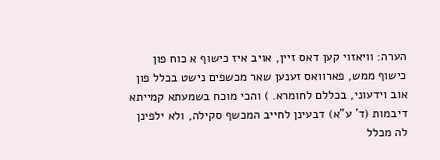הערה: וויאזוי קען דאס זיין, אויב איז כישוף א כוח פון כישוף ממש, פארוואס זענען שאר מכשפים נישט בכלל פון אוב וידעוני, בכללם לחומרא. ) והכי מוכח בשמעתא קמייתא דיבמות (ד' ע"א) דבעינן לחייב המכשף סקילה, ולא ילפינן לה מכלל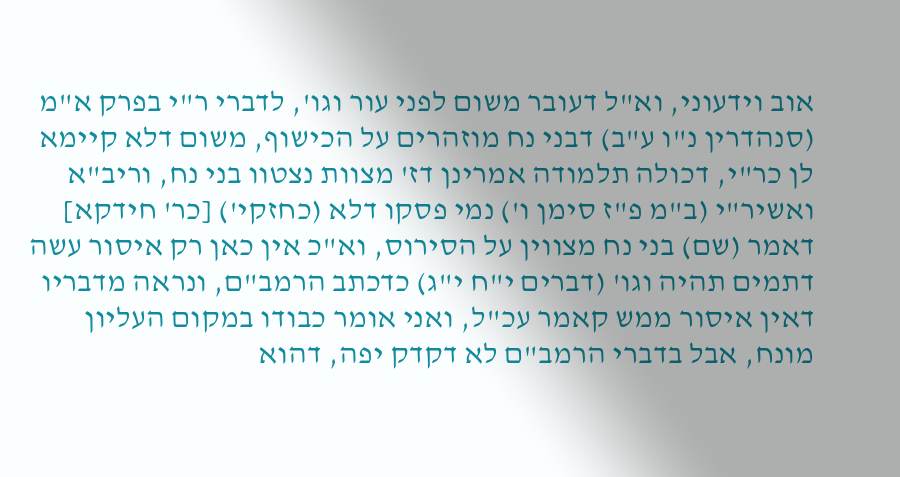אוב וידעוני, וא"ל דעובר משום לפני עור וגו', לדברי ר"י בפרק א"מ (סנהדרין נ"ו ע"ב) דבני נח מוזהרים על הכישוף, משום דלא קיימא לן כר"י, דכולה תלמודה אמרינן דז' מצוות נצטוו בני נח, וריב"א ואשיר"י (ב"מ פ"ז סימן ו') נמי פסקו דלא (כחזקי') [כר' חידקא] דאמר (שם) בני נח מצווין על הסירוס, וא"כ אין כאן רק איסור עשה דתמים תהיה וגו' (דברים י"ח י"ג) כדכתב הרמב"ם, ונראה מדבריו דאין איסור ממש קאמר עכ"ל, ואני אומר כבודו במקום העליון מונח, אבל בדברי הרמב"ם לא דקדק יפה, דהוא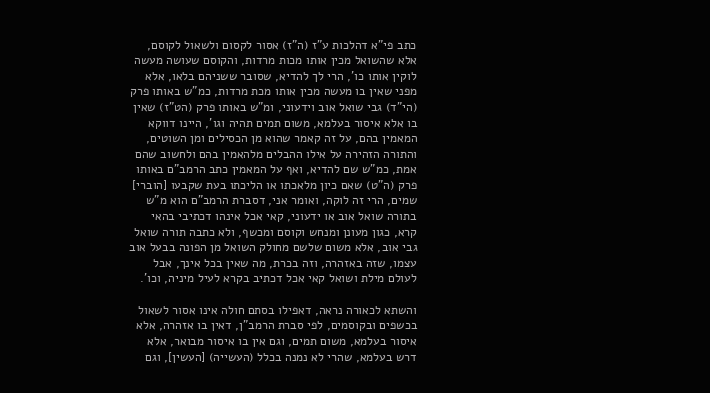כתב פי"א דהלכות ע"ז (ה"ז) אסור לקסום ולשאול לקוסם, אלא שהשואל מכין אותו מכות מרדות, והקוסם שעושה מעשה לוקין אותו כו', הרי לך להדיא, שסובר ששניהם בלאו, אלא מפני שאין בו מעשה מכין אותו מכת מרדות, כמ"ש באותו פרק (הי"ד) גבי שואל אוב וידעוני, ומ"ש באותו פרק (הט"ז) שאין בו אלא איסור בעלמא, משום תמים תהיה וגו', היינו דווקא המאמין בהם, על זה קאמר שהוא מן הכסילים ומן השוטים, והתורה הזהירה על אילו ההבלים מלהאמין בהם ולחשוב שהם אמת, כמ"ש שם להדיא, ואף על המאמין כתב הרמב"ם באותו פרק (ה"ט) שאם כיון מלאכתו או הליכתו בעת שקבעו [הוברי] שמים, הרי זה לוקה, ואומר אני, דסברת הרמב"ם הוא מ"ש בתורה שואל אוב או ידעוני, קאי אכל אינהו דכתיבי בהאי קרא, כגון מעונן ומנחש וקוסם ומכשף, ולא כתבה תורה שואל גבי אוב, אלא משום שלשם מחולק השואל מן הפונה בבעל אוב עצמו, שזה באזהרה, וזה בכרת, מה שאין בכל אינך, אבל לעולם מילת ושואל קאי אכל דכתיב בקרא לעיל מיניה, וכו'.

והשתא לכאורה נראה, דאפילו בסתם חולה אינו אסור לשאול בכשפים ובקוסמים, לפי סברת הרמב"ן, דאין בו אזהרה, אלא איסור בעלמא, משום תמים, וגם אין בו איסור מבואר, אלא דרש בעלמא, שהרי לא נמנה בכלל (העשייה) [העשין], וגם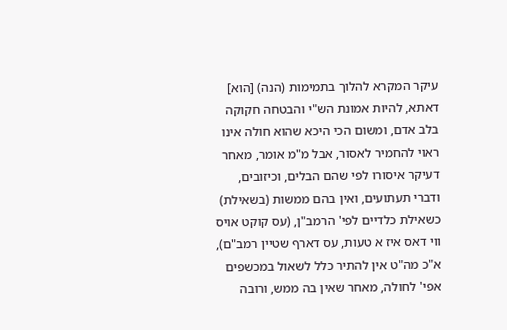עיקר המקרא להלוך בתמימות (הנה) [הוא] דאתא, להיות אמונת הש"י והבטחה חקוקה בלב אדם, ומשום הכי היכא שהוא חולה אינו ראוי להחמיר לאסור, אבל מ"מ אומר, מאחר דעיקר איסורו לפי שהם הבלים, וכיזובים, ודברי תעתועים, ואין בהם ממשות (בשאילת) כשאילת כלדיים לפי' הרמב"ן, (עס קוקט אויס ווי דאס איז א טעות, עס דארף שטיין רמב"ם), א"כ מה"ט אין להתיר כלל לשאול במכשפים אפי' לחולה, מאחר שאין בה ממש, ורובה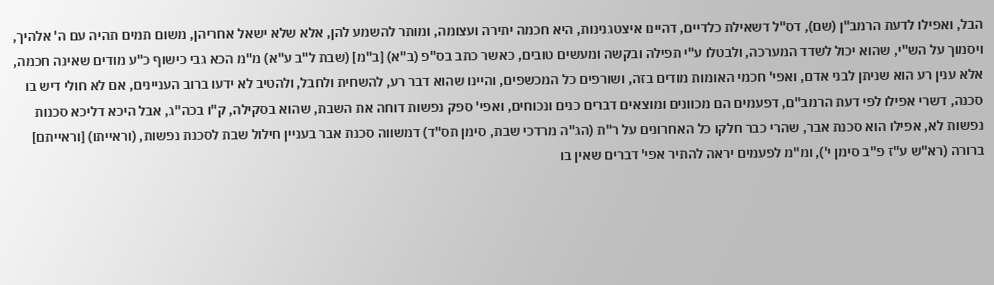הבל, ואפילו לדעת הרמב"ן (שם), דס"ל דשאילת כלדיים, דהיינו איצטגנינות, היא חכמה יתירה ועצומה, ומותר להשמע להן, אלא שלא ישאל אחריהן, משום תמים תהיה עם ה' אלהיך, ויסמוך על הש"י, שהוא יכול לשדד המערכה, ולבטלו ע"י תפילה ובקשה ומעשים טובים, כאשר כתב בס"פ (ב"א) [ב"מ] (שבת ל"ב ע"א) מ"מ הכא גבי כישוף כ"ע מודים שאינה חכמה, אלא ענין רע הוא שניתן לבני אדם, ואפי' חכמי האומות מודים בזה, ושורפים כל המכשפים, והיינו שהוא דבר רע, להשחית ולחבל, ולהטיב לא ידעו ברוב העניינים, אם לא חולי דיש בו סכנה, דשרי אפילו לפי דעת הרמב"ם, דפעמים הם מכוונים ומוצאים דברים כנים ונכוחים, ואפי' ספק נפשות דוחה את השבת, שהוא בסקילה, ק"ו בכה"ג, אבל היכא דליכא סכנות נפשות לא, אפילו הוא סכנת אבר, שהרי כבר חלקו כל האחרונים על ר"ת (הג"ה מרדכי שבת, סימן תס"ד) דמשווה סכנת אבר בעניין חילול שבת לסכנת נפשות, (וראייתו) [וראייתם] ברורה (רא"ש ע"ז פ"ב סימן י'), ומ"מ לפעמים יראה להתיר אפי' דברים שאין בו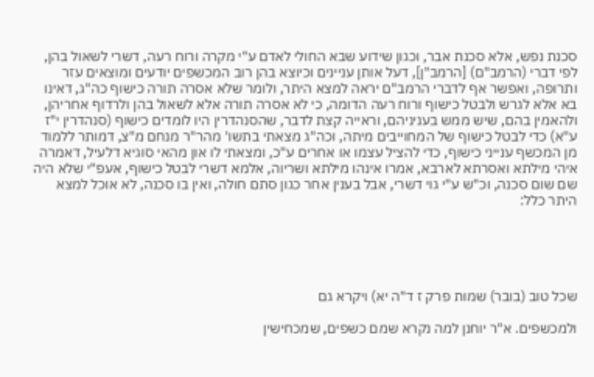סכנת נפש, אלא סכנת אבר, וכגון שידוע שבא החולי לאדם ע"י מקרה ורוח רעה, דשרי לשאול בהן, לפי דברי (הרמב"ם) [הרמב"ן], דעל אותן עניינים וכיוצא בהן רוב המכשפים יודעים ומוצאים עזר ותרופה, ואפשר אף לדברי הרמב"ם יראה למצא היתר, ולומר שלא אסרה תורה כישוף כה"ג, דאינו בא אלא לגרש ולבטל כישוף ורוח רעה הדומה, כי לא אסרה תורה אלא לשאול בהן ולרדוף אחריהן, ולהאמין בהם, שיש ממש בעניניהם, וראייה קצת לדבר, שהסנהדרין היו לומדים כישוף (סנהדרין י"ז ע"א) כדי לבטל כישוף של המחוייבים מיתה, וכה"ג מצאתי בתשו' מהר"ר מנחם מ"צ, דמותר ללמוד מן המכשף ענייני כישוף, כדי להציל עצמו או אחרים ע"כ, ומצאתי לו און מהאי סוגיא דלעיל, דאמרה איהי מילתא ואסרתא לארבא, אמרו אינהו מילתא ושריוה, אלמא דשרי לבטל כישוף, אעפ"י שלא היה שם שום סכנה, וכ"ש ע"י גוי דשרי, אבל בענין אחר כגון סתם חולה, ואין בו סכנה, לא אוכל למצא היתר כלל:





שכל טוב (בובר) שמות פרק ז ד"ה יא) ויקרא גם

ולמכשפים. א"ר יוחנן למה נקרא שמם כשפים, שמכחישין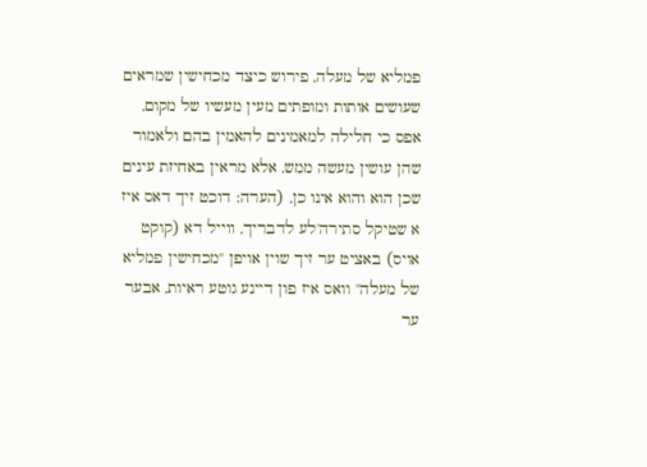פמליא של מעלה, פירוש כיצד מכחישין שמראים שעושים אותות ומופתים מעין מעשיו של מקום, אפס כי חלילה למאמינים להאמין בהם ולאמור שהן עושין מעשה ממש, אלא מראין באחיזת עינים שכן הוא והוא אינו כן, (הערה: דוכט זיך דאס איז א שטיקל סתירה'לע לדבריך, ווייל דא (קוקט אויס) באציט ער זיך שוין אויפן "מכחישין פמליא של מעלה" וואס איז פון דיינע גוטע ראיות, אבער ער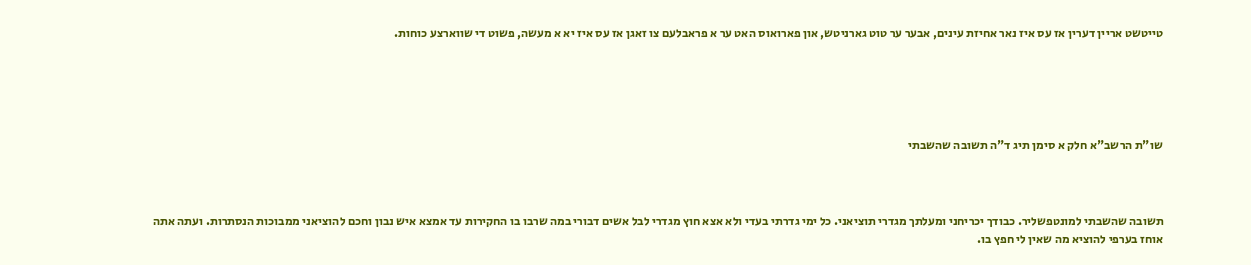טייטשט אריין דערין אז עס איז נאר אחיזת עינים, אבער ער טוט גארניטש, און פארואוס האט ער א פראבלעם צו זאגן אז עס איז יא א מעשה, פשוט די שווארצע כוחות.





שו"ת הרשב"א חלק א סימן תיג ד"ה תשובה שהשבתי



תשובה שהשבתי למונטפשליר. כבודך יכריחני ומעלתך מגדרי תוציאני. כל ימי גדרתי בעדי ולא אצא חוץ מגדרי לבל אשים דבורי במה שרבו בו החקירות עד אמצא איש נבון וחכם להוציאני ממבוכות הנסתרות. ועתה אתה אוחז בערפי להוציא מה שאין לי חפץ בו.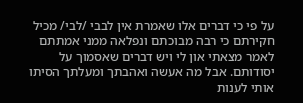על פי כי דברים אלו שאמרת אין לבבי /לבי/ מכיל חקירתם כי רבה מבוכתם ונפלאה ממני אמתתם לאמר מצאתי און לי ויש דברים שאסמוך על יסודותם. אבל מה אעשה ואהבתך ומעלתך הסיתו אותי לענות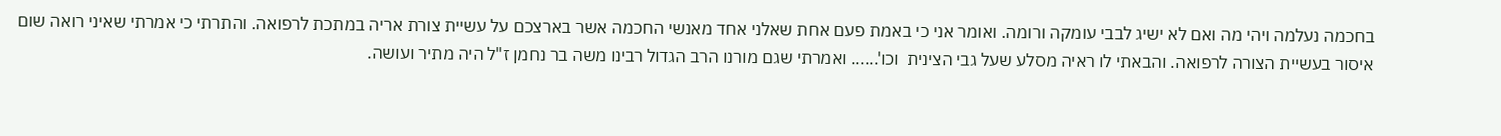בחכמה נעלמה ויהי מה ואם לא ישיג לבבי עומקה ורומה. ואומר אני כי באמת פעם אחת שאלני אחד מאנשי החכמה אשר בארצכם על עשיית צורת אריה במתכת לרפואה. והתרתי כי אמרתי שאיני רואה שום איסור בעשיית הצורה לרפואה. והבאתי לו ראיה מסלע שעל גבי הצינית  וכו'...... ואמרתי שגם מורנו הרב הגדול רבינו משה בר נחמן ז"ל היה מתיר ועושה.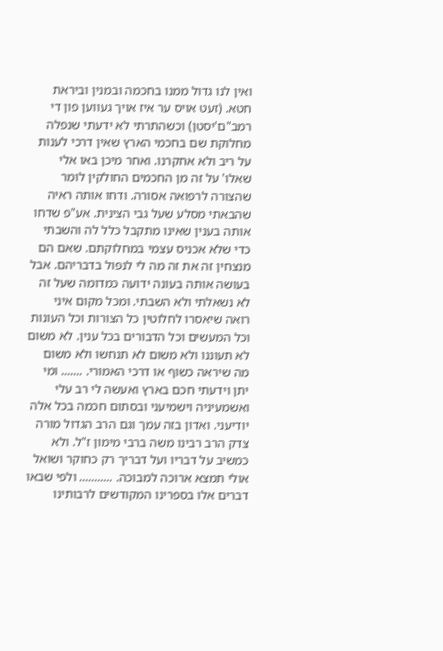ואין לנו גדול ממנו בחכמה ובמנין וביראת חטא. (זעט אויס ער איז אויך געווען פון די רמב"ם'יסטן) וכשהתרתי לא ידעתי שנפלה מחלוקת שם בחכמי הארץ שאין דרכי לענות על ריב ולא אחקרנו. ואחר מיכן באו אלי שאלו' על זה מן החכמים החולקין לומר שהצורה לרפואה אסורה. ודחו אותה ראיה שהבאתי מסלע שעל גבי הצינית. אע"פ שדחו אותה בענין שאינו מתקבל כלל לה והשבתי כדי שלא אכניס עצמי במחלוקתם. שאם הם מנצחין זה את זה מה לי לנפול בדבריהם. אבל בעושה אותה בעונה ידועה כמדומה שעל זה לא נשאלתי ולא השבתי. ומכל מקום איני רואה שיאסרו לחלוטין כל הצורות וכל העונות וכל המעשים וכל הדבורים בכל ענין. לא משום לא תעוננו ולא משום לא תנחשו ולא משום מה שיראה כשוף או דרכי האמורי. ....... ומי יתן וידעתי חכם בארץ ואעשה לי רב עלי ואשמעיניה וישמיעני ובסתום חכמה בכל אלה יודיעני. ואדון בזה עמך וגם הרב הגדול מורה צדק הרב רבינו משה ברבי מימון ז"ל. ולא כמשיב על דבריו ועל דבריך רק כחוקר ושואל אולי תמצא ארוכה למבוכה. ........... ולפי שבאו דברים אלו בספרינו המקודשים לרבותינו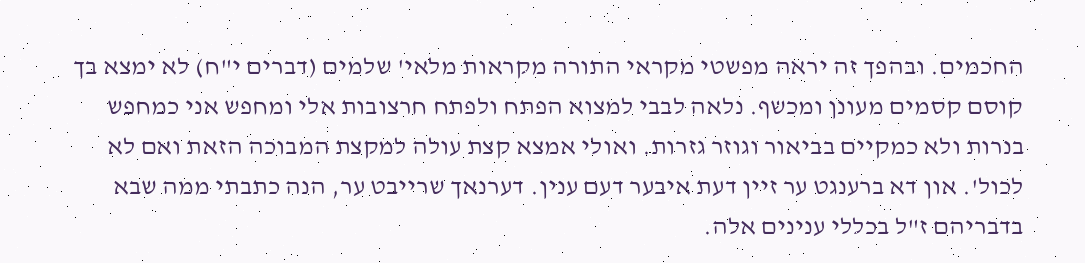החכמים. ובהפך זה יראה מפשטי מקראי התורה מקראות מלאי' שלמים (דברים י"ח) לא ימצא בך קוסם קסמים מעונן ומכשף. נלאה לבבי למצוא הפתח ולפתח חרצובות אלי ומחפש אני כמחפש בנרות ולא כמקיים בביאור וגוזר גזרות. ואולי אמצא קצת עולה למקצת המבוכה הזאת ואם לא לכול'. און דא ברענגט ער זיין דעת איבער דעם ענין. דערנאך שרייבט ער, הנה כתבתי ממה שבא בדבריהם ז"ל בכללי ענינים אלה.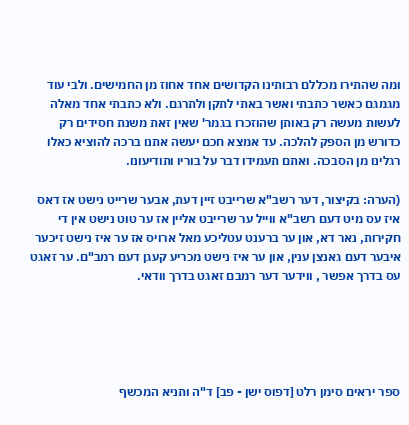ומה שהתירו מכללם רבותינו הקדושים אחד אחוז מן החמישים. ולבי עוד מגמגם כאשר כתבתי ואשר באתי לתקן ולתרגם. ולא כתבתי אחד מאלה לעשות מעשה רק באותן שהוזכרו בגמר' שאין זאת משנת חסידים רק כדורש מן הספק להלכה. עד אמצא חכם יעשה אתנו ברכה להוציא כאלו רגלינו מן הסבכה. ואתם תעמידו דבר על בוריו ותודיעונו.

(הערה: בקיצור, דער רשב"א שרייבט זיין דעת, אבער שרייט נישט אז דאס איז עס מיט דעם רשב"א ווייל ער שרייבט אליין אז ער טוט נישט אין די חקירות, נאר דא, און ער ברענט עטליכע מאל ארויס אז ער איז נישט זיכער איבער דעם גאנצן ענין, און ער איז נישט מכריע קעגן דעם רמב"ם. ער זאגט עס בדרך אפשר , ווידער דער רמבם זאגט בדרך וודאי.





ספר יראים סימן רלט [דפוס ישן - פב] ד"ה ותניא המכשף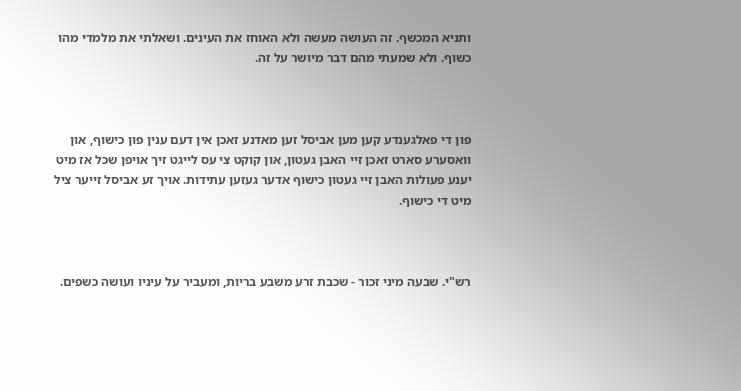ותניא המכשף. זה העושה מעשה ולא האוחז את העינים. ושאלתי את מלמדי מהו כשוף. ולא שמעתי מהם דבר מיושר על זה.



פון די פאלגענדע קען מען אביסל זען מאדנע זאכן אין דעם ענין פון כישוף, און וואסערע סארט זאכן זיי האבן געטון, און קוקט צי עס לייגט זיך אויפן שכל אז מיט יענע פעולות האבן זיי געטון כישוף אדער געזען עתידות. אויך זע אביסל זייער ציל מיט די כישוף.



רש"י. שבעה מיני זכור - שכבת זרע משבע בריות, ומעביר על עיניו ועושה כשפים.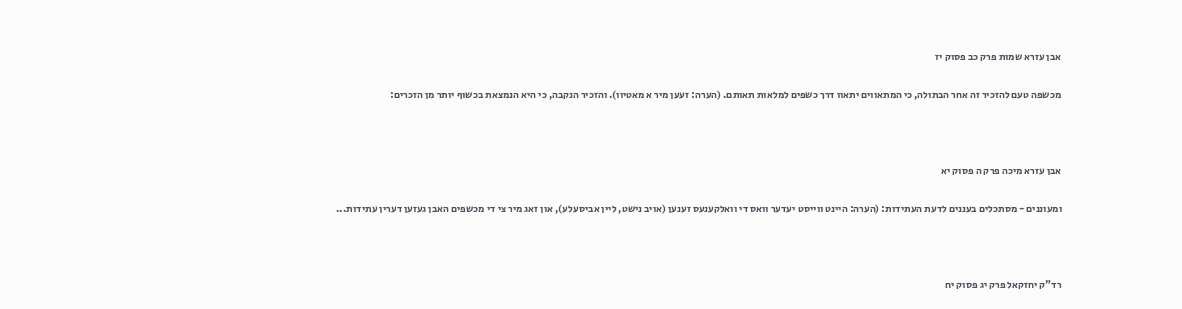אבן עזרא שמות פרק כב פסוק יז

מכשפה טעם להזכיר זה אחר הבתולה, כי המתאווים יתאוו דרך כשפים למלאות תאותם. (הערה: זעען מיר א מאטיוו). והזכיר הנקבה, כי היא הנמצאת בכשוף יותר מן הזכרים:



אבן עזרא מיכה פרק ה פסוק יא

ומעוננים - מסתכלים בעננים לדעת העתידות: (הערה: היינט ווייסט יעדער וואס די וואלקענעס זענען (אויב נישט, ליין אביסעלע), און זאג מיר צי די מכשפים האבן געזען דערין עתידות...



רד"ק יחזקאל פרק יג פסוק יח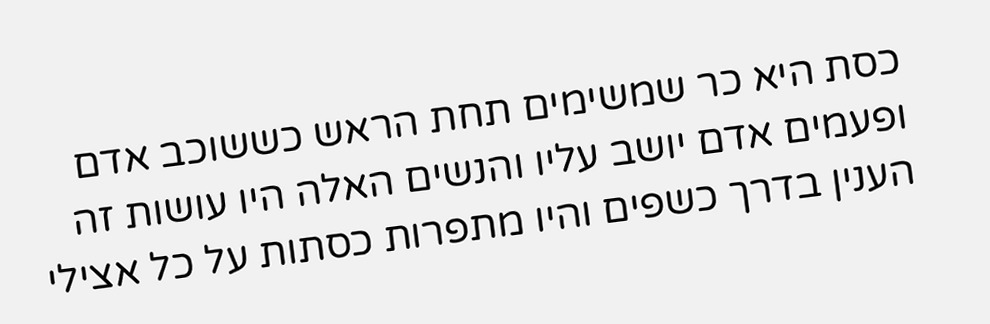כסת היא כר שמשימים תחת הראש כששוכב אדם ופעמים אדם יושב עליו והנשים האלה היו עושות זה הענין בדרך כשפים והיו מתפרות כסתות על כל אצילי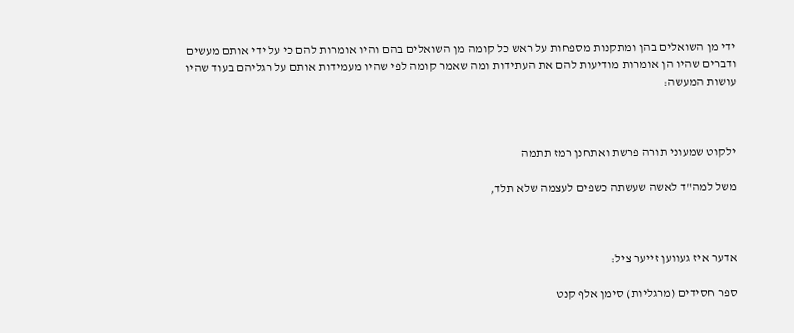ידי מן השואלים בהן ומתקנות מספחות על ראש כל קומה מן השואלים בהם והיו אומרות להם כי על ידי אותם מעשים ודברים שהיו הן אומרות מודיעות להם את העתידות ומה שאמר קומה לפי שהיו מעמידות אותם על רגליהם בעוד שהיו עושות המעשה:



ילקוט שמעוני תורה פרשת ואתחנן רמז תתמה

משל למה"ד לאשה שעשתה כשפים לעצמה שלא תלד,



אדער איז געווען זייער ציל:

ספר חסידים (מרגליות) סימן אלף קנט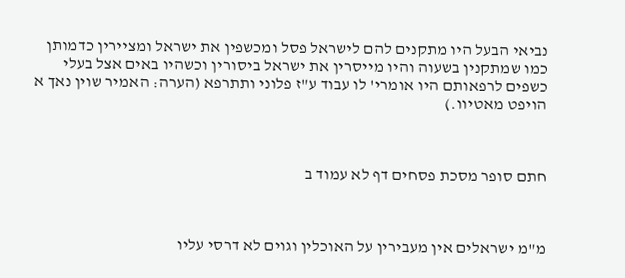נביאי הבעל היו מתקנים להם לישראל פסל ומכשפין את ישראל ומציירין כדמותן כמו שמתקנין בשעוה והיו מייסרין את ישראל ביסורין וכשהיו באים אצל בעלי כשפים לרפאותם היו אומרי' לו עבוד ע"ז פלוני ותתרפא (הערה: האמיר שוין נאך א הויפט מאטיוו.)



חתם סופר מסכת פסחים דף לא עמוד ב



מ"מ ישראלים אין מעבירין על האוכלין וגוים לא דרסי עליו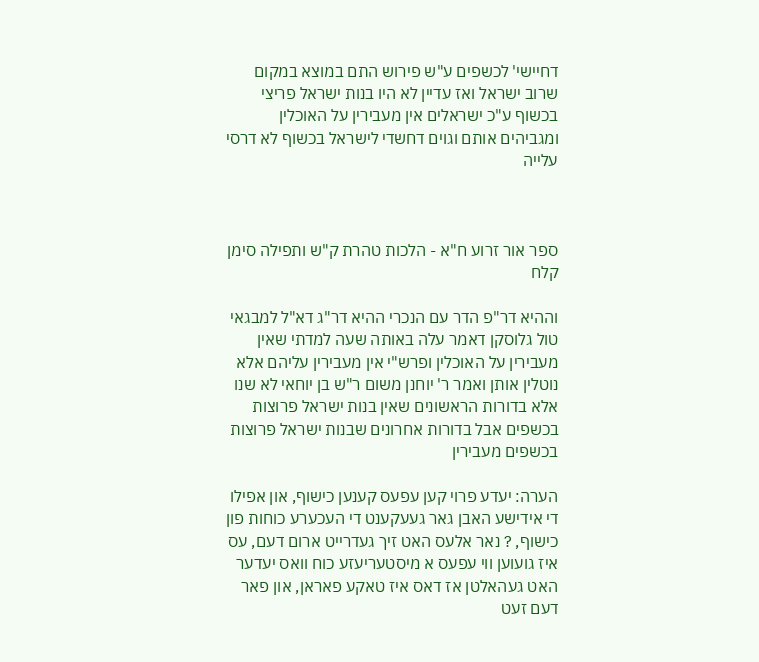דחיישי' לכשפים ע"ש פירוש התם במוצא במקום שרוב ישראל ואז עדיין לא היו בנות ישראל פריצי בכשוף ע"כ ישראלים אין מעבירין על האוכלין ומגביהים אותם וגוים דחשדי לישראל בכשוף לא דרסי עלייה



ספר אור זרוע ח"א - הלכות טהרת ק"ש ותפילה סימן קלח

וההיא דר"פ הדר עם הנכרי ההיא דר"ג דא"ל למבגאי טול גלוסקן דאמר עלה באותה שעה למדתי שאין מעבירין על האוכלין ופרש"י אין מעבירין עליהם אלא נוטלין אותן ואמר ר' יוחנן משום ר"ש בן יוחאי לא שנו אלא בדורות הראשונים שאין בנות ישראל פרוצות בכשפים אבל בדורות אחרונים שבנות ישראל פרוצות בכשפים מעבירין

הערה: יעדע פרוי קען עפעס קענען כישוף, און אפילו די אידישע האבן גאר געעקענט די העכערע כוחות פון כישוף, ? נאר אלעס האט זיך געדרייט ארום דעם, עס איז גועוען ווי עפעס א מיסטעריעזע כוח וואס יעדער האט געהאלטן אז דאס איז טאקע פאראן, און פאר דעם זעט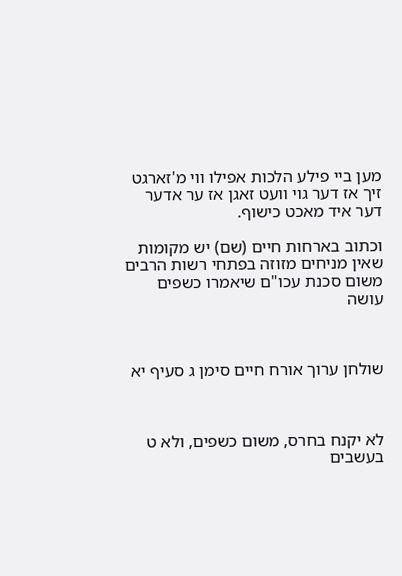מען ביי פילע הלכות אפילו ווי מ'זארגט זיך אז דער גוי וועט זאגן אז ער אדער דער איד מאכט כישוף.

וכתוב בארחות חיים (שם) יש מקומות שאין מניחים מזוזה בפתחי רשות הרבים משום סכנת עכו"ם שיאמרו כשפים עושה



שולחן ערוך אורח חיים סימן ג סעיף יא



לא יקנח בחרס, משום כשפים, ולא ט בעשבים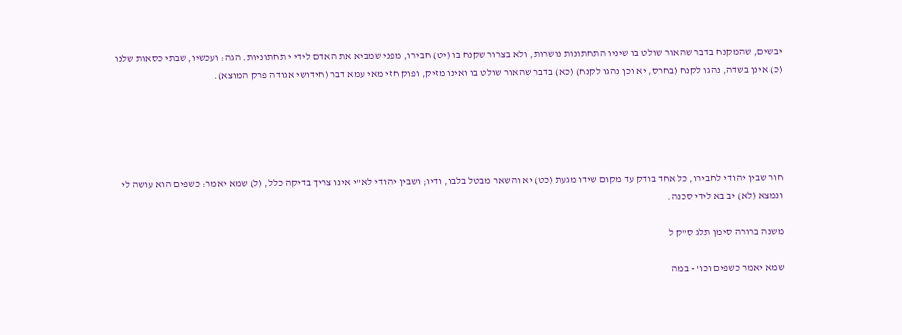יבשים, שהמקנח בדבר שהאור שולט בו שיניו התחתונות נושרות, ולא בצרור שקנח בו (יט) חבירו, מפני שמביא את האדם לידי י תחתוניות. הגה: ועכשיו, שבתי כסאות שלנו (כ) אינן בשדה, נהגו לקנח (בחרס, יא וכן נהגו לקנח) (כא) בדבר שהאור שולט בו ואינו מזיק, ופוק חזי מאי עמא דבר (חידושי אגודה פרק המוצא).





חור שבין יהודי לחבירו, כל אחד בודק עד מקום שידו מגעת (כט) יא והשאר מבטל בלבו, ודיו; ושבין יהודי לא"י אינו צריך בדיקה כלל, (ל) שמא יאמר: כשפים הוא עושה לי ונמצא (לא) יב בא לידי סכנה.

משנה ברורה סימן תלג ס"ק ל

שמא יאמר כשפים וכו' - במה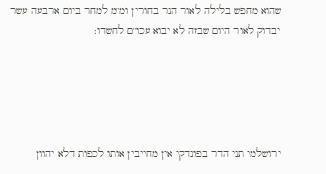שהוא מחפש בלילה לאור הנר בחורין ומ"מ למחר ביום ארבעה עשר יבדוק לאור היום שבזה לא יבוא עכו"ם לחשדו:





ירושלמי תני הדר בפונדקי אין מחייבין אותו לכפות דלא יהוון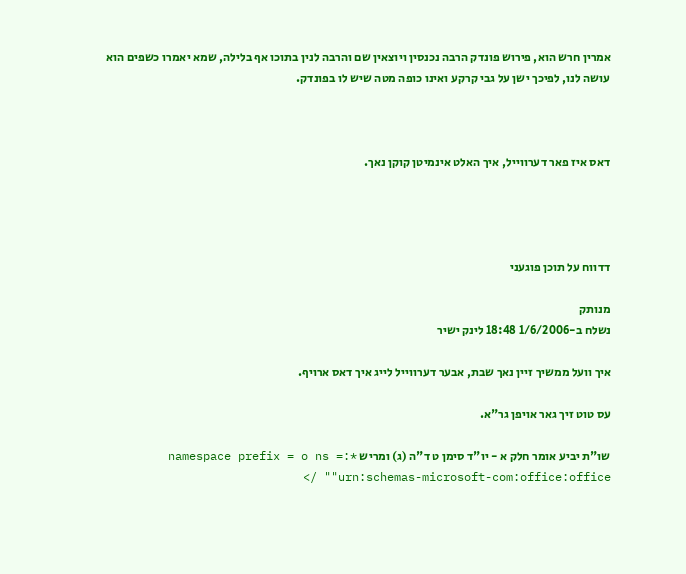אמרין חרש הוא, פירוש פונדק הרבה נכנסין ויוצאין שם והרבה לנין בתוכו אף בלילה, שמא יאמרו כשפים הוא עושה לנו, לפיכך ישן על גבי קרקע ואינו כופה מטה שיש לו בפונדק.



דאס איז פאר דערווייל, איך האלט אינמיטן קוקן נאך.




דדווח על תוכן פוגעני

מנותק
נשלח ב-1/6/2006 18:48 לינק ישיר

איך וועל ממשיך זיין נאך שבת, אבער דערווייל לייג איך דאס ארויף.

עס טוט זיך גאר אויפן גר"א.

שו"ת יביע אומר חלק א - יו"ד סימן ט ד"ה (ג) ומריש *:namespace prefix = o ns = "urn:schemas-microsoft-com:office:office" />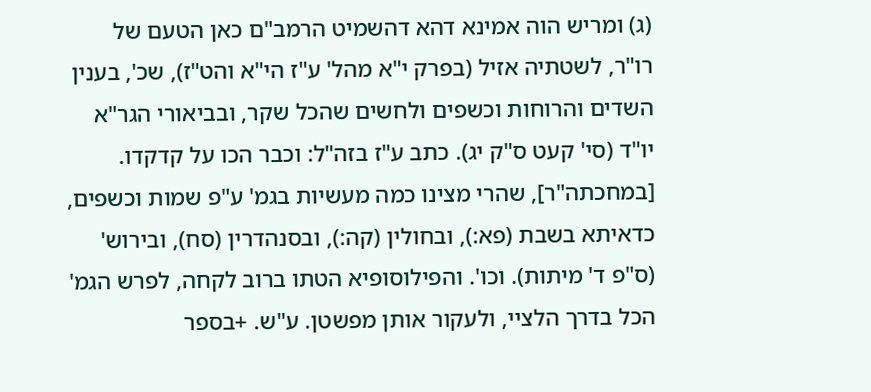(ג) ומריש הוה אמינא דהא דהשמיט הרמב"ם כאן הטעם של רו"ר, לשטתיה אזיל (בפרק י"א מהל' ע"ז הי"א והט"ז), שכ', בענין השדים והרוחות וכשפים ולחשים שהכל שקר, ובביאורי הגר"א יו"ד (סי' קעט ס"ק יג). כתב ע"ז בזה"ל: וכבר הכו על קדקדו. [במחכתה"ר], שהרי מצינו כמה מעשיות בגמ' ע"פ שמות וכשפים, כדאיתא בשבת (פא:), ובחולין (קה:), ובסנהדרין (סח), ובירוש' (ס"פ ד' מיתות). וכו'. והפילוסופיא הטתו ברוב לקחה, לפרש הגמ' הכל בדרך הלציי, ולעקור אותן מפשטן. ע"ש. +בספר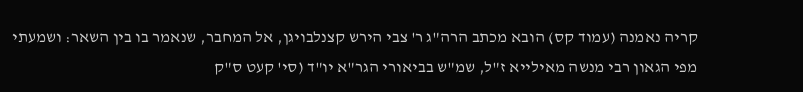קריה נאמנה (עמוד קס) הובא מכתב הרה"ג ר' צבי הירש קצנלבויגן, אל המחבר, שנאמר בו בין השאר: ושמעתי מפי הגאון רבי מנשה מאילייא ז"ל, שמ"ש בביאורי הגר"א יו"ד (סי' קעט ס"ק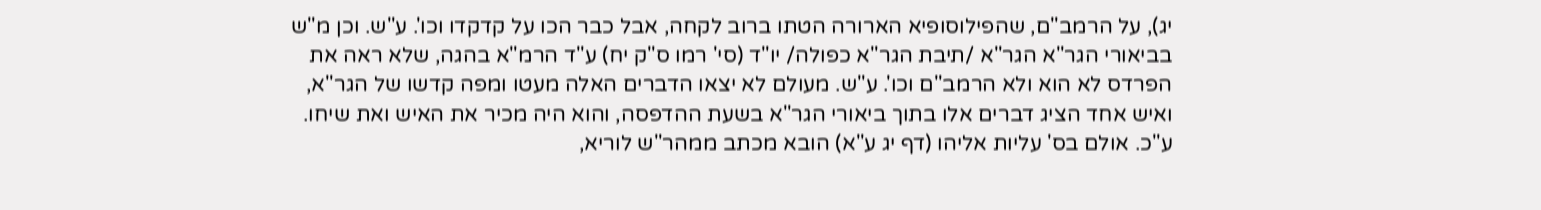יג), על הרמב"ם, שהפילוסופיא הארורה הטתו ברוב לקחה, אבל כבר הכו על קדקדו וכו'. ע"ש. וכן מ"ש בביאורי הגר"א הגר"א /תיבת הגר"א כפולה/ יו"ד (סי' רמו ס"ק יח) ע"ד הרמ"א בהגה, שלא ראה את הפרדס לא הוא ולא הרמב"ם וכו'. ע"ש. מעולם לא יצאו הדברים האלה מעטו ומפה קדשו של הגר"א, ואיש אחד הציג דברים אלו בתוך ביאורי הגר"א בשעת ההדפסה, והוא היה מכיר את האיש ואת שיחו. ע"כ. אולם בס' עליות אליהו (דף יג ע"א) הובא מכתב ממהר"ש לוריא,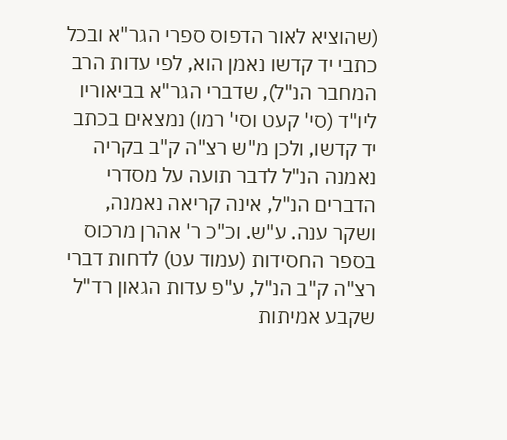(שהוציא לאור הדפוס ספרי הגר"א ובכל כתבי יד קדשו נאמן הוא, לפי עדות הרב המחבר הנ"ל), שדברי הגר"א בביאוריו ליו"ד (סי' קעט וסי' רמו) נמצאים בכתב יד קדשו, ולכן מ"ש רצ"ה ק"ב בקריה נאמנה הנ"ל לדבר תועה על מסדרי הדברים הנ"ל, אינה קריאה נאמנה, ושקר ענה. ע"ש. וכ"כ ר' אהרן מרכוס בספר החסידות (עמוד עט) לדחות דברי רצ"ה ק"ב הנ"ל, ע"פ עדות הגאון רד"ל שקבע אמיתות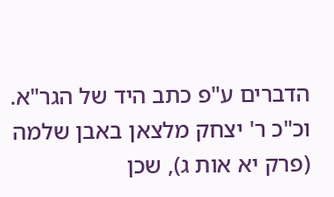הדברים ע"פ כתב היד של הגר"א. וכ"כ ר' יצחק מלצאן באבן שלמה (פרק יא אות ג), שכן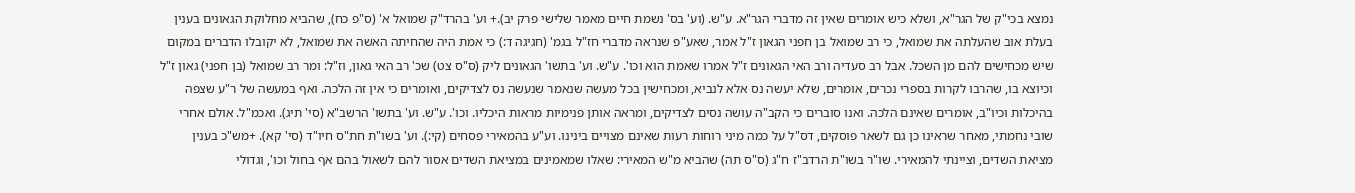נמצא בכי"ק של הגר"א, ושלא כיש אומרים שאין זה מדברי הגר"א. ע"ש. (וע' בס' נשמת חיים מאמר שלישי פרק יב).+ וע' בהרד"ק שמואל א' (ס"פ כח), שהביא מחלוקת הגאונים בענין בעלת אוב שהעלתה את שמואל, כי רב שמואל בן חפני הגאון ז"ל אמר, שאע"פ שנראה מדברי חז"ל בגמ' (חגיגה ד:) כי אמת היה שהחיתה האשה את שמואל, לא יקובלו הדברים במקום שיש מכחישים להם מן השכל. אבל רב סעדיה ורב האי הגאונים ז"ל אמרו שאמת הוא וכו'. ע"ש. וע' בתשו' הגאונים ליק (ס"ס צט) שכ' רב האי גאון, וז"ל: ומר רב שמואל (בן חפני) גאון ז"ל וכיוצא בו, שהרבו לקרות בספרי נכרים, אומרים, שלא יעשה נס אלא לנביא, ומכחישין בכל מעשה שנאמר שנעשה נס לצדיקים, ואומרים כי אין זה הלכה. ואף במעשה של ר"ע שצפה בהיכלות וכיו"ב, אומרים שאינם הלכה. ואנו סוברים כי הקב"ה עושה נסים לצדיקים, ומראה אותן פנימיות מראות היכליו. וכו'. ע"ש. וע' בתשו' הרשב"א (סי' תיג). ואכמ"ל. אולם אחרי שובי נחמתי, מאחר שראינו כן גם לשאר פוסקים, דס"ל על כמה מיני רוחות רעות שאינם מצויים בינינו. וע"ע בהמאירי פסחים (קי:). וע' בשו"ת חת"ס חיו"ד (סי' קא). +מש"כ בענין מציאת השדים, וציינתי להמאירי. שו"ר בשו"ת הרדב"ז ח"ג (ס"ס תה) שהביא מ"ש המאירי: שאלו שמאמינים במציאת השדים אסור להם לשאול בהם אף בחול וכו', וגדולי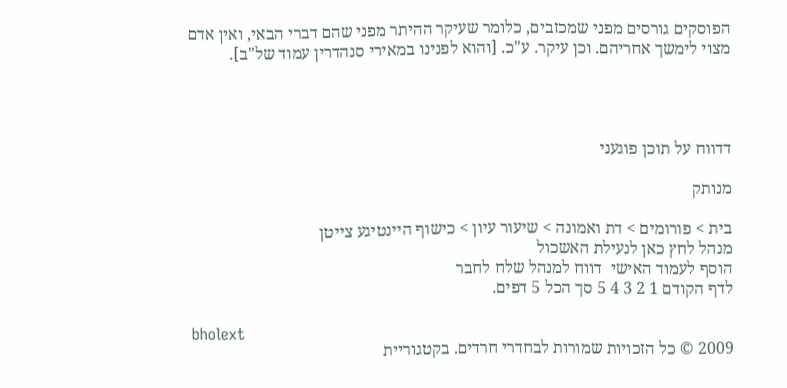הפוסקים גורסים מפני שמכזבים, כלומר שעיקר ההיתר מפני שהם דברי הבאי, ואין אדם מצוי לימשך אחריהם. וכן עיקר. ע"כ. [והוא לפנינו במאירי סנהדרין עמוד של"ב].




דדווח על תוכן פוגעני

מנותק

בית > פורומים > דת ואמונה > שיעור עיון > כישוף היינטיגע צייטן
מנהל לחץ כאן לנעילת האשכול
הוסף לעמוד האישי  דווח למנהל שלח לחבר
לדף הקודם 1 2 3 4 5 סך הכל 5 דפים.

bholext
2009 © כל הזכויות שמורות לבחדרי חרדים. בקטגוריית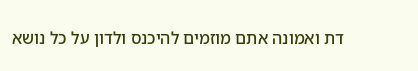דת ואמונה אתם מוזמים להיכנס ולדון על כל נושא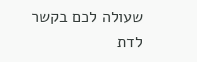שעולה לכם בקשר לדת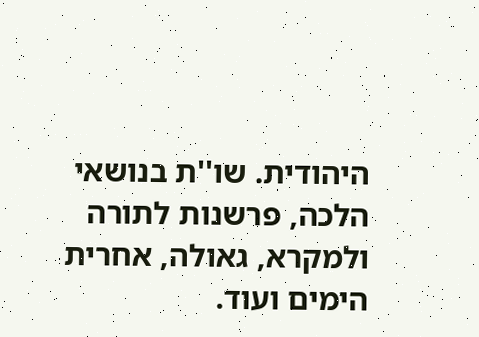היהודית. שו''ת בנושאי הלכה, פרשנות לתורה ולמקרא, גאולה, אחרית הימים ועוד.